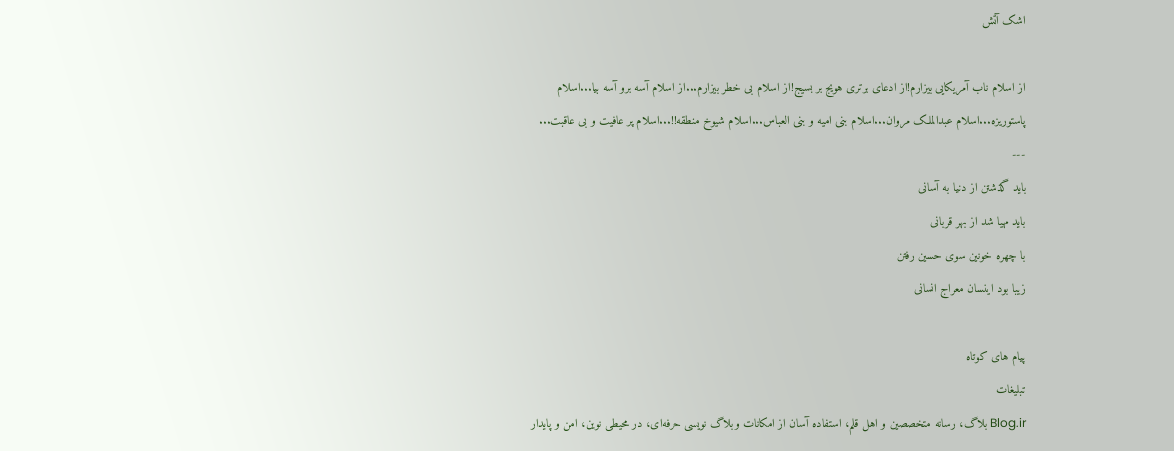اشک آتش

از اسلام ناب آمریکایی بیزارم!از ادعای برتری هویج بر بسیج!از اسلام بی خطر بیزارم...از اسلام آسه برو آسه بیا...اسلام پاستوریزه...اسلام عبدالملک مروان...اسلام بنی امیه و بنی العباس...اسلام شیوخ منطقه!!...اسلام پر عافیت و بی عاقبت...
---
باید گذشتن از دنیا به آسانی
باید مهیا شد از بهر قربانی
با چهره خونین سوی حسین رفتن
زیبا بود اینسان معراج انسانی

پیام های کوتاه
تبلیغات
Blog.ir بلاگ، رسانه متخصصین و اهل قلم، استفاده آسان از امکانات وبلاگ نویسی حرفه‌ای، در محیطی نوین، امن و پایدار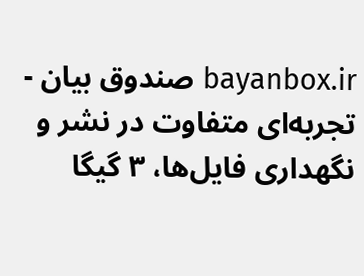bayanbox.ir صندوق بیان - تجربه‌ای متفاوت در نشر و نگهداری فایل‌ها، ۳ گیگا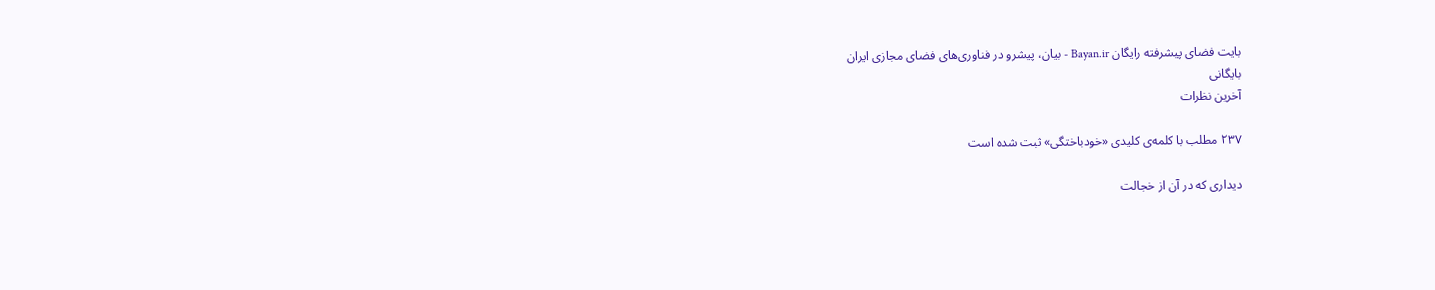بایت فضای پیشرفته رایگان Bayan.ir - بیان، پیشرو در فناوری‌های فضای مجازی ایران
بایگانی
آخرین نظرات

۲۳۷ مطلب با کلمه‌ی کلیدی «خودباختگی» ثبت شده است

دیداری که در آن از خجالت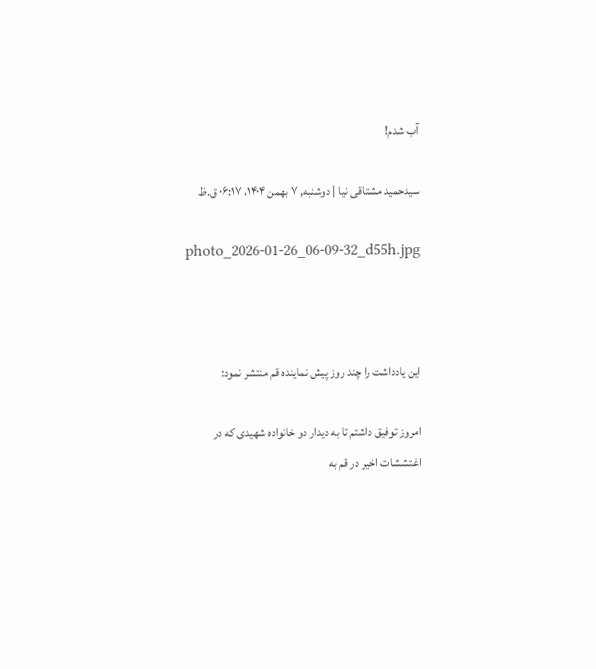آب شدم!

سیدحمید مشتاقی نیا | دوشنبه, ۷ بهمن ۱۴۰۴، ۰۶:۱۷ ق.ظ

photo_2026-01-26_06-09-32_d55h.jpg



این یادداشت را چند روز پیش نماینده قم منتشر نمود:

امروز توفیق داشتم تا به دیدار دو خانواده شهیدی که در اغتششات اخیر در قم به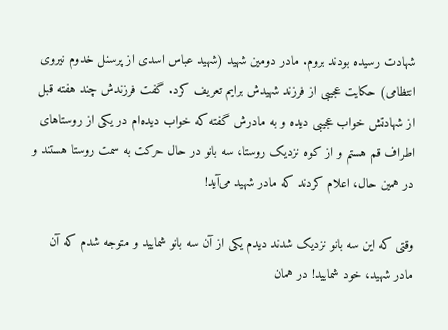شهادت رسیده بودند بروم. مادر دومین شهید (شهید عباس اسدی از پرسنل خدوم نیروی انتظامی) حکایت عجیبی از فرزند شهیدش برایم تعریف کرد. گفت فرزندش چند هفته قبل از شهادتش خواب عجیبی دیده و به مادرش گفته که خواب دیده‌ام در یکی از روستاهای اطراف قم هستم و از کوه نزدیک روستا، سه بانو در حال حرکت به سمت روستا هستند و در همین حال، اعلام کردند که مادر شهید می‌آید!

وقتی که این سه بانو نزدیک شدند دیدم یکی از آن سه بانو شمایید و متوجه شدم که آن مادر شهید، خود شمایید! در همان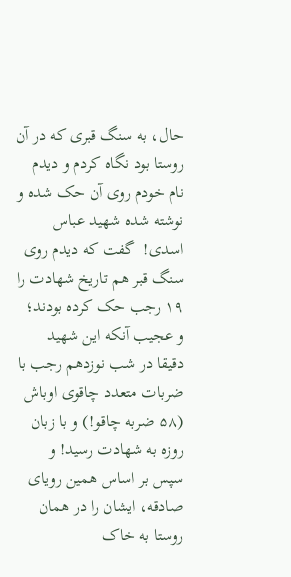حال، به سنگ قبری که در آن روستا بود نگاه کردم و دیدم نام خودم روی آن حک شده و نوشته شده شهید عباس اسدی!  گفت که دیدم روی سنگ قبر هم تاریخ شهادت را ۱۹ رجب حک کرده بودند؛ و عجیب آنکه این شهید دقیقا در شب نوزدهم رجب با ضربات متعدد چاقوی اوباش (۵۸ ضربه چاقو!) و با زبان روزه به شهادت رسید! و سپس بر اساس همین رویای صادقه‌، ایشان را در همان روستا به خاک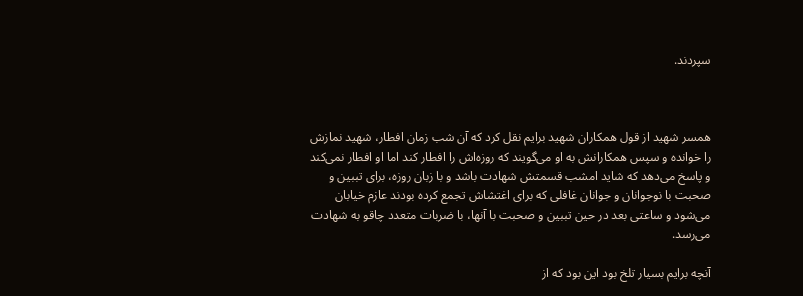سپردند.



همسر شهید از قول همکاران شهید برایم نقل کرد که آن شب زمان افطار، شهید نمازش را خوانده و سپس همکارانش به او می‌گویند که روزه‌اش را افطار کند اما او افطار نمی‌کند و پاسخ می‌دهد که شاید امشب قسمتش شهادت باشد و با زبان روزه، برای تببین و صحبت با نوجوانان و جوانان غافلی که برای اغتشاش تجمع کرده بودند عازم خیابان می‌شود و ساعتی بعد در حین تببین و صحبت با آنها، با ضربات متعدد چاقو به شهادت می‌رسد.

آنچه برایم بسیار تلخ بود این بود که از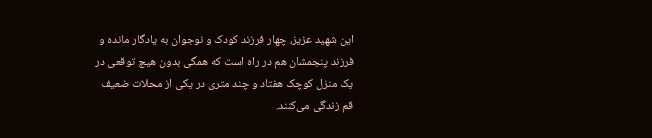این شهید عزیز، چهار فرزند کودک و نوجوان به یادگار مانده و فرزند پنجمشان هم در راه است که همگی بدون هیچ توقعی در یک منزل کوچک هفتاد و چند متری در یکی از محلات ضعیف قم زندگی می‌کنند.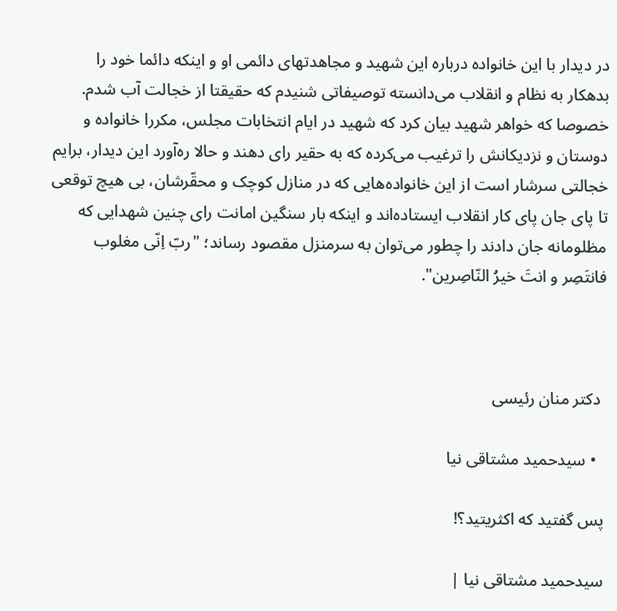در دیدار با این خانواده درباره این شهید و مجاهدتهای دائمی او و اینکه دائما خود را بدهکار به نظام و انقلاب می‌دانسته توصیفاتی شنیدم که حقیقتا از خجالت آب شدم. خصوصا که خواهر شهید بیان کرد که شهید در ایام انتخابات مجلس، مکررا خانواده و دوستان و نزدیکانش را ترغیب می‌کرده که به حقیر رای دهند و حالا ره‌آورد این دیدار، برایم خجالتی سرشار است از این خانواده‌هایی که در منازل کوچک و محقّرشان، بی هیچ توقعی تا پای جان پای کار انقلاب ایستاده‌اند و اینکه بار سنگین امانت رای چنین شهدایی که مظلومانه جان دادند را چطور می‌توان به سرمنزل مقصود رساند؛ "ربّ اِنّی مغلوب فانتَصِر و انتَ خیرُ النّاصِرین".



 دکتر منان رئیسی

  • سیدحمید مشتاقی نیا

پس گفتید که اکثریتید؟!

سیدحمید مشتاقی نیا |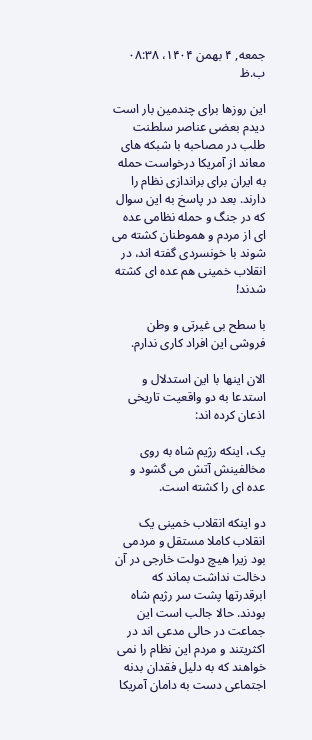جمعه, ۴ بهمن ۱۴۰۴، ۰۸:۳۸ ب.ظ

این روزها برای چندمین بار است دیدم بعضی عناصر سلطنت طلب در مصاحبه با شبکه های معاند از آمریکا درخواست حمله به ایران برای براندازی نظام را دارند. بعد در پاسخ به این سوال که در جنگ و حمله نظامی عده ای از مردم و هموطنان کشته می شوند با خونسردی گفته اند، در انقلاب خمینی هم عده ای کشته شدند!

با سطح بی غیرتی و وطن فروشی این افراد کاری ندارم.

الان اینها با این استدلال و استدعا به دو واقعیت تاریخی اذعان کرده اند:

یک، اینکه رژیم شاه به روی مخالفینش آتش می گشود و عده ای را کشته است.

دو اینکه انقلاب خمینی یک انقلاب کاملا مستقل و مردمی بود زیرا هیچ دولت خارجی در آن دخالت نداشت بماند که ابرقدرتها پشت سر رژیم شاه بودند. حالا جالب است این جماعت در حالی مدعی اند در اکثریتند و مردم این نظام را نمی خواهند که به دلیل فقدان بدنه اجتماعی دست به دامان آمریکا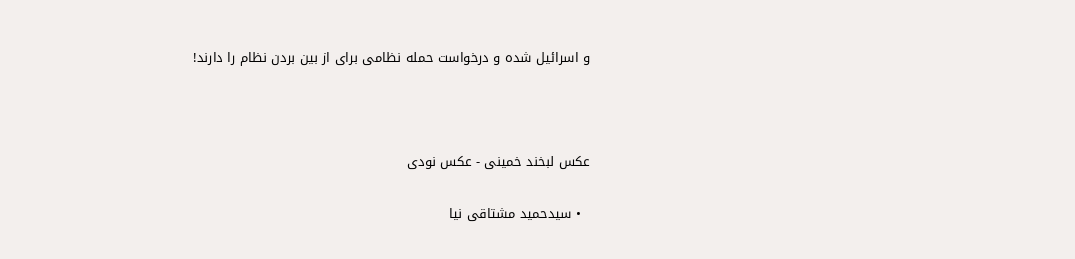و اسرائیل شده و درخواست حمله نظامی برای از بین بردن نظام را دارند!



عکس لبخند خمینی - عکس نودی

  • سیدحمید مشتاقی نیا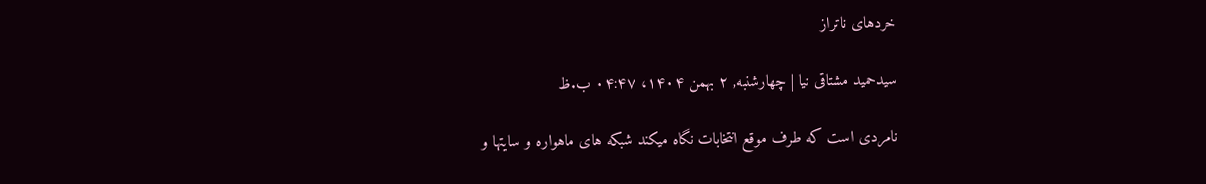خردهای ناتراز

سیدحمید مشتاقی نیا | چهارشنبه, ۲ بهمن ۱۴۰۴، ۰۴:۴۷ ب.ظ

نامردی است که طرف موقع انتخابات نگاه میکند شبکه های ماهواره و سایتها و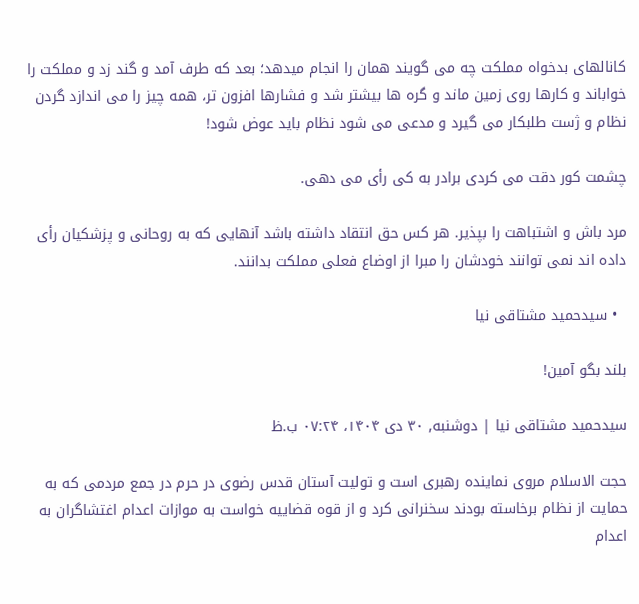کانالهای بدخواه مملکت چه می گویند همان را انجام میدهد؛ بعد که طرف آمد و گند زد و مملکت را خواباند و کارها روی زمین ماند و گره ها بیشتر شد و فشارها افزون تر، همه چیز را می اندازد گردن نظام و ژست طلبکار می گیرد و مدعی می شود نظام باید عوض شود!

چشمت کور دقت می کردی برادر به کی رأی می دهی.

مرد باش و اشتباهت را بپذیر. هر کس حق انتقاد داشته باشد آنهایی که به روحانی و پزشکیان رأی داده اند نمی توانند خودشان را مبرا از اوضاع فعلی مملکت بدانند.

  • سیدحمید مشتاقی نیا

بلند بگو آمین!

سیدحمید مشتاقی نیا | دوشنبه, ۳۰ دی ۱۴۰۴، ۰۷:۲۴ ب.ظ

حجت الاسلام مروی نماینده رهبری است و تولیت آستان قدس رضوی در حرم در جمع مردمی که به حمایت از نظام برخاسته بودند سخنرانی کرد و از قوه قضاییه خواست به موازات اعدام اغتشاگران به اعدام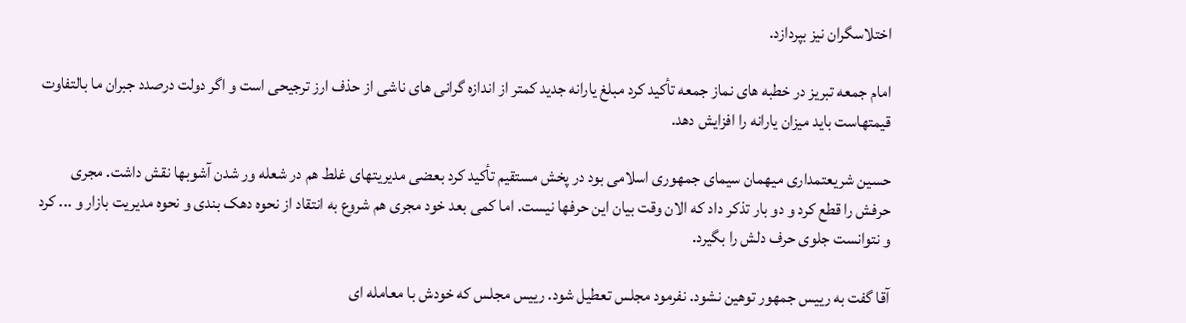اختلاسگران نیز بپردازد.

امام جمعه تبریز در خطبه های نماز جمعه تأکید کرد مبلغ یارانه جدید کمتر از اندازه گرانی های ناشی از حذف ارز ترجیحی است و اگر دولت درصدد جبران ما بالتفاوت قیمتهاست باید میزان یارانه را افزایش دهد.

حسین شریعتمداری میهمان سیمای جمهوری اسلامی بود در پخش مستقیم تأکید کرد بعضی مدیریتهای غلط هم در شعله ور شدن آشوبها نقش داشت. مجری حرفش را قطع کرد و دو بار تذکر داد که الان وقت بیان این حرفها نیست. اما کمی بعد خود مجری هم شروع به انتقاد از نحوه دهک بندی و نحوه مدیریت بازار و ... کرد و نتوانست جلوی حرف دلش را بگیرد.

آقا گفت به رییس جمهور توهین نشود. نفرمود مجلس تعطیل شود. رییس مجلس که خودش با معامله ای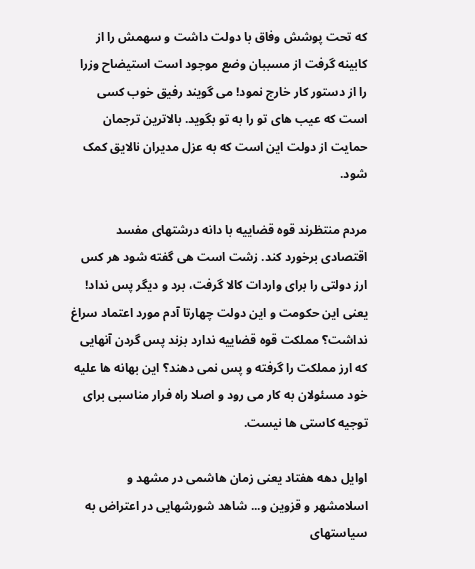که تحت پوشش وفاق با دولت داشت و سهمش را از کابینه گرفت از مسببان وضع موجود است استیضاح وزرا را از دستور کار خارج نمود! می گویند رفیق خوب کسی است که عیب های تو را به تو بگوید. بالاترین ترجمان حمایت از دولت این است که به عزل مدیران نالایق کمک شود.

مردم منتظرند قوه قضاییه با دانه درشتهای مفسد اقتصادی برخورد کند. زشت است هی گفته شود هر کس ارز دولتی را برای واردات کالا گرفت، برد و دیگر پس نداد! یعنی این حکومت و این دولت چهارتا آدم مورد اعتماد سراغ نداشت؟ مملکت قوه قضاییه ندارد بزند پس گردن آنهایی که ارز مملکت را گرفته و پس نمی دهند؟ این بهانه ها علیه خود مسئولان به کار می رود و اصلا راه فرار مناسبی برای توجیه کاستی ها نیست.

اوایل دهه هفتاد یعنی زمان هاشمی در مشهد و اسلامشهر و قزوین و... شاهد شورشهایی در اعتراض به سیاستهای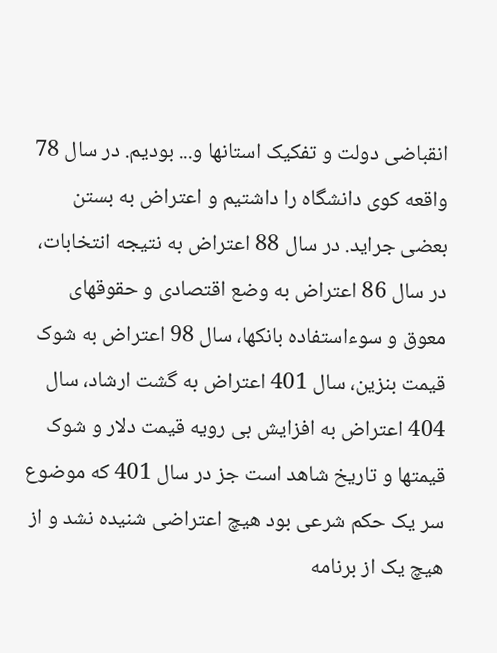انقباضی دولت و تفکیک استانها و... بودیم. در سال 78 واقعه کوی دانشگاه را داشتیم و اعتراض به بستن بعضی جراید. در سال 88 اعتراض به نتیجه انتخابات، در سال 86 اعتراض به وضع اقتصادی و حقوقهای معوق و سوءاستفاده بانکها، سال 98 اعتراض به شوک قیمت بنزین، سال 401 اعتراض به گشت ارشاد، سال 404 اعتراض به افزایش بی رویه قیمت دلار و شوک قیمتها و تاریخ شاهد است جز در سال 401 که موضوع سر یک حکم شرعی بود هیچ اعتراضی شنیده نشد و از هیچ یک از برنامه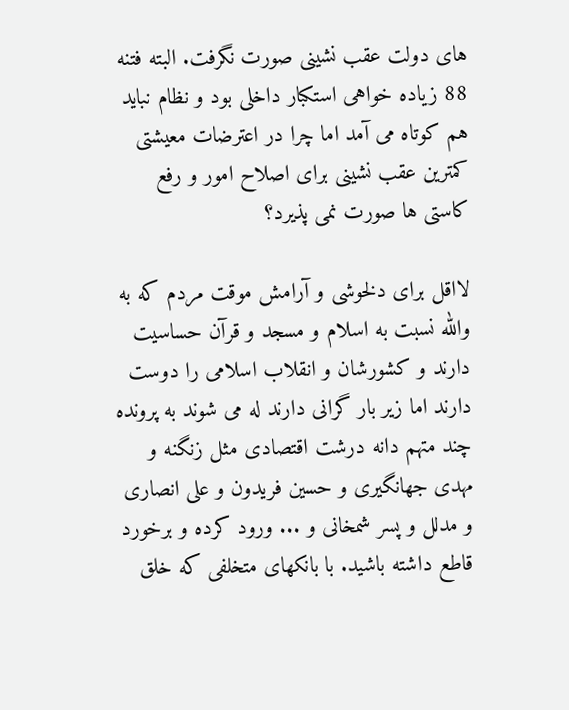های دولت عقب نشینی صورت نگرفت. البته فتنه 88 زیاده خواهی استکبار داخلی بود و نظام نباید هم کوتاه می آمد اما چرا در اعترضات معیشتی کمترین عقب نشینی برای اصلاح امور و رفع کاستی ها صورت نمی پذیرد؟

لااقل برای دلخوشی و آرامش موقت مردم که به والله نسبت به اسلام و مسجد و قرآن حساسیت دارند و کشورشان و انقلاب اسلامی را دوست دارند اما زیر بار گرانی دارند له می شوند به پرونده چند متهم دانه درشت اقتصادی مثل زنگنه و مهدی جهانگیری و حسین فریدون و علی انصاری و مدلل و پسر شمخانی و ... ورود کرده و برخورد قاطع داشته باشید. با بانکهای متخلفی که خلق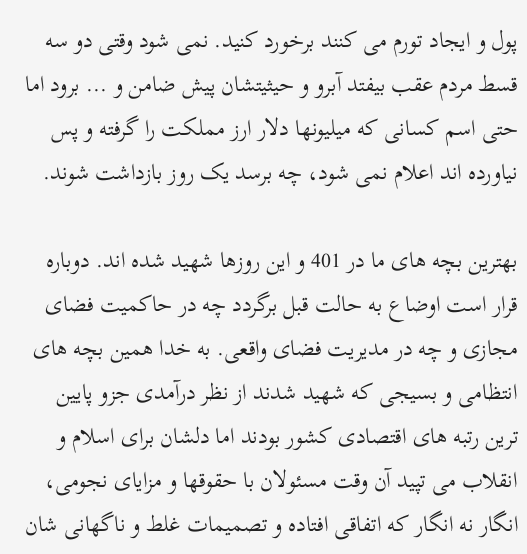پول و ایجاد تورم می کنند برخورد کنید. نمی شود وقتی دو سه قسط مردم عقب بیفتد آبرو و حیثیتشان پیش ضامن و ... برود اما حتی اسم کسانی که میلیونها دلار ارز مملکت را گرفته و پس نیاورده اند اعلام نمی شود، چه برسد یک روز بازداشت شوند.

بهترین بچه های ما در 401 و این روزها شهید شده اند. دوباره قرار است اوضاع به حالت قبل برگردد چه در حاکمیت فضای مجازی و چه در مدیریت فضای واقعی. به خدا همین بچه های انتظامی و بسیجی که شهید شدند از نظر درآمدی جزو پایین ترین رتبه های اقتصادی کشور بودند اما دلشان برای اسلام و انقلاب می تپید آن وقت مسئولان با حقوقها و مزایای نجومی، انگار نه انگار که اتفاقی افتاده و تصمیمات غلط و ناگهانی شان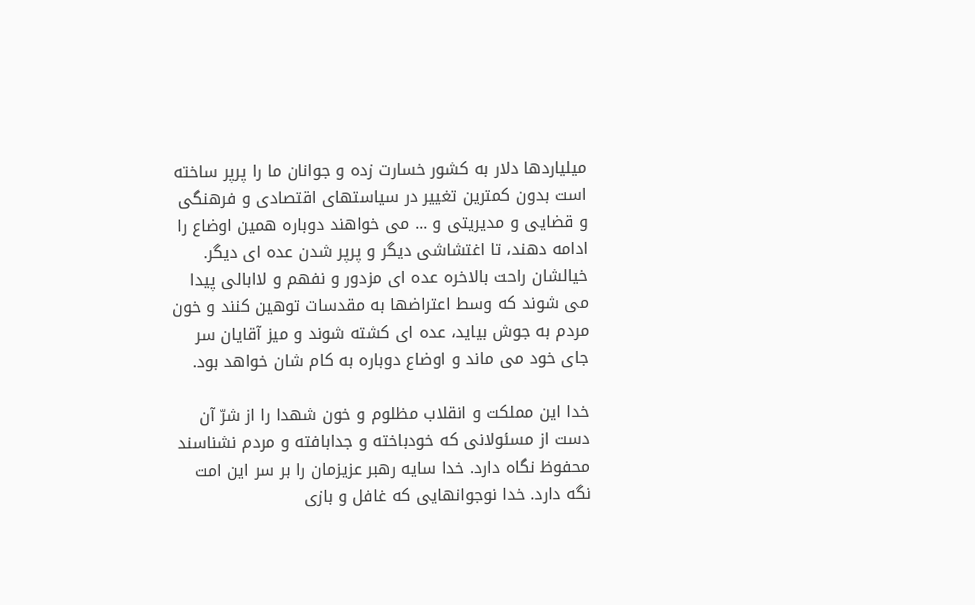میلیاردها دلار به کشور خسارت زده و جوانان ما را پرپر ساخته است بدون کمترین تغییر در سیاستهای اقتصادی و فرهنگی و قضایی و مدیریتی و ... می خواهند دوباره همین اوضاع را ادامه دهند، تا اغتشاشی دیگر و پرپر شدن عده ای دیگر. خیالشان راحت بالاخره عده ای مزدور و نفهم و لاابالی پیدا می شوند که وسط اعتراضها به مقدسات توهین کنند و خون مردم به جوش بیاید، عده ای کشته شوند و میز آقایان سر جای خود می ماند و اوضاع دوباره به کام شان خواهد بود.

خدا این مملکت و انقلاب مظلوم و خون شهدا را از شرّ آن دست از مسئولانی که خودباخته و جدابافته و مردم نشناسند محفوظ نگاه دارد. خدا سایه رهبر عزیزمان را بر سر این امت نگه دارد. خدا نوجوانهایی که غافل و بازی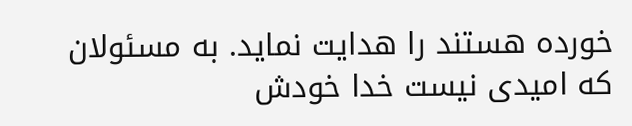خورده هستند را هدایت نماید. به مسئولان که امیدی نیست خدا خودش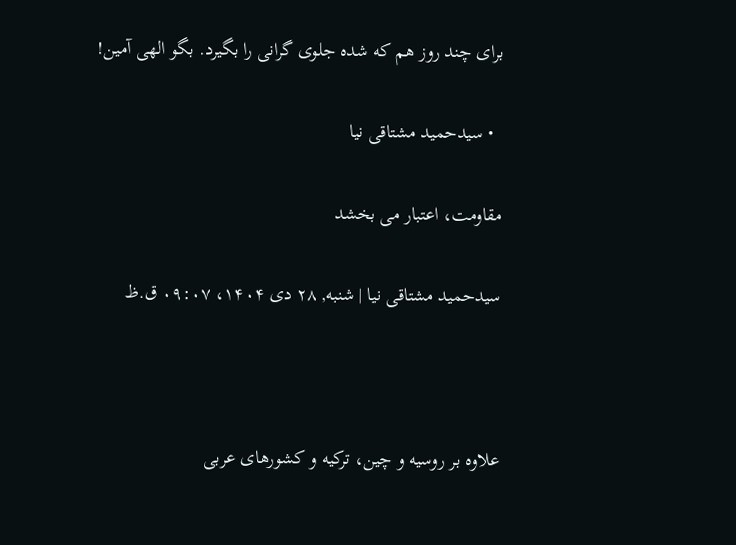برای چند روز هم که شده جلوی گرانی را بگیرد. بگو الهی آمین!

  • سیدحمید مشتاقی نیا

مقاومت، اعتبار می بخشد

سیدحمید مشتاقی نیا | شنبه, ۲۸ دی ۱۴۰۴، ۰۹:۰۷ ق.ظ



علاوه بر روسیه و چین، ترکیه و کشورهای عربی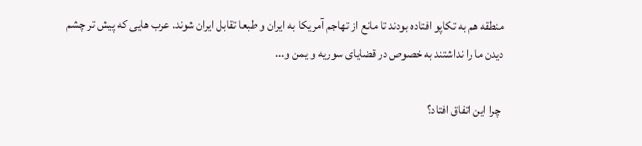منطقه هم به تکاپو افتاده بودند تا مانع از تهاجم آمریکا به ایران و طبعا تقابل ایران شوند. عرب هایی که پیش تر چشم دیدن ما را نداشتند به خصوص در قضایای سوریه و یمن و...

 چرا این اتفاق افتاد؟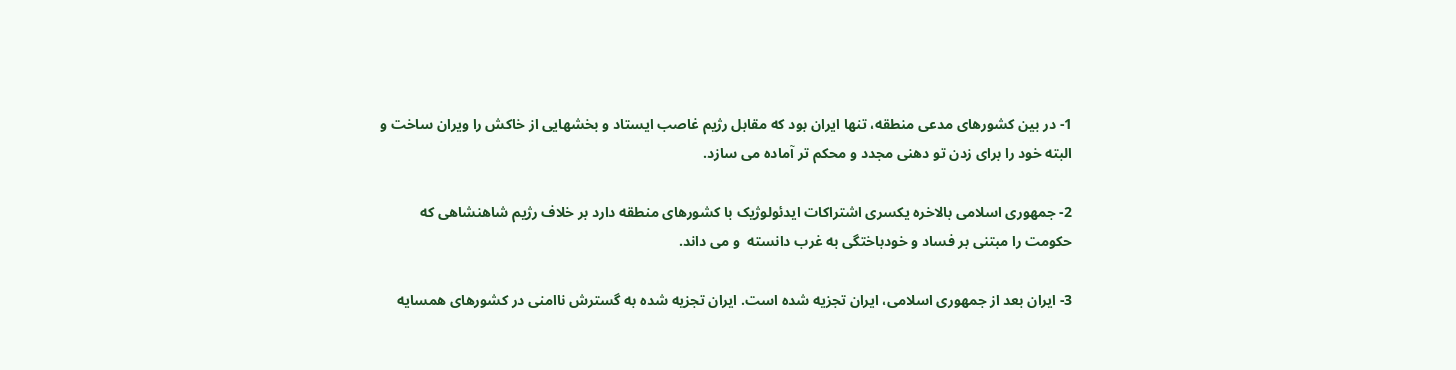1- در بین کشورهای مدعی منطقه، تنها ایران بود که مقابل رژیم غاصب ایستاد و بخشهایی از خاکش را ویران ساخت و البته خود را برای زدن تو دهنی مجدد و محکم تر آماده می سازد.

2- جمهوری اسلامی بالاخره یکسری اشتراکات ایدئولوژیک با کشورهای منطقه دارد بر خلاف رژیم شاهنشاهی که حکومت را مبتنی بر فساد و خودباختگی به غرب دانسته  و می داند.

3- ایران بعد از جمهوری اسلامی، ایران تجزیه شده است. ایران تجزیه شده به گسترش ناامنی در کشورهای همسایه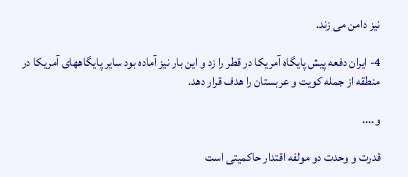نیز دامن می زند.

4- ایران دفعه پیش پایگاه آمریکا در قطر را زد و این بار نیز آماده بود سایر پایگاههای آمریکا در منطقه از جمله کویت و عربستان را هدف قرار دهد.

و....

قدرت و وحدت دو مولفه اقتدار حاکمیتی است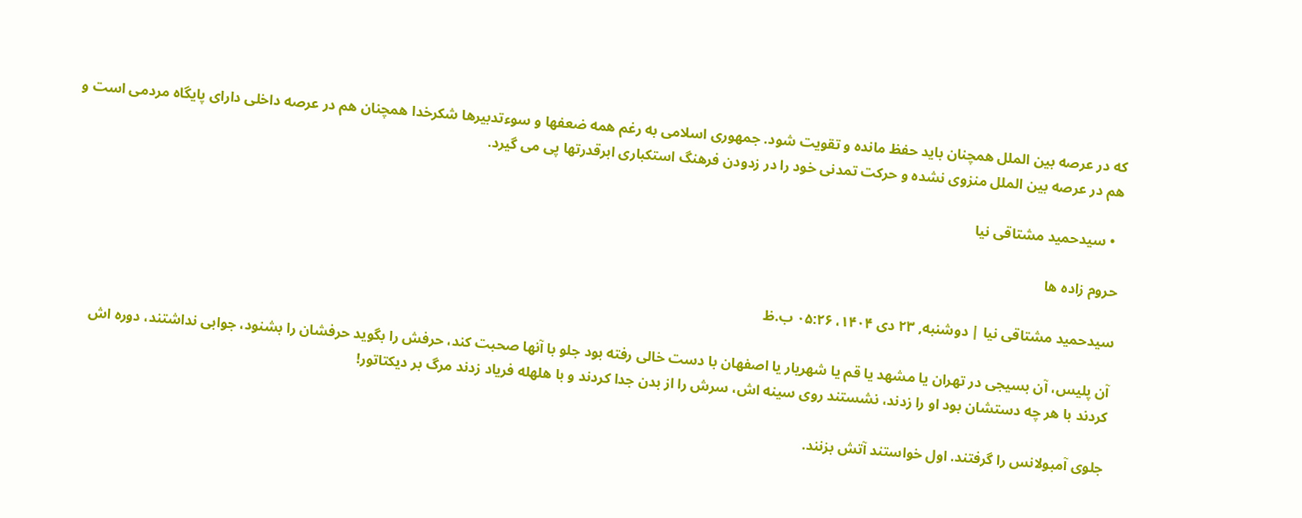که در عرصه بین الملل همچنان باید حفظ مانده و تقویت شود. جمهوری اسلامی به رغم همه ضعفها و سوءتدبیرها شکرخدا همچنان هم در عرصه داخلی دارای پایگاه مردمی است و هم در عرصه بین الملل منزوی نشده و حرکت تمدنی خود را در زدودن فرهنگ استکباری ابرقدرتها پی می گیرد.

  • سیدحمید مشتاقی نیا

حروم زاده ها

سیدحمید مشتاقی نیا | دوشنبه, ۲۳ دی ۱۴۰۴، ۰۵:۲۶ ب.ظ

آن پلیس، آن بسیجی در تهران یا مشهد یا قم یا شهریار یا اصفهان با دست خالی رفته بود جلو با آنها صحبت کند، حرفش را بگوید حرفشان را بشنود، جوابی نداشتند، دوره اش کردند با هر چه دستشان بود او را زدند، نشستند روی سینه اش، سرش را از بدن جدا کردند و با هلهله فریاد زدند مرگ بر دیکتاتور!

جلوی آمبولانس را گرفتند. اول خواستند آتش بزنند.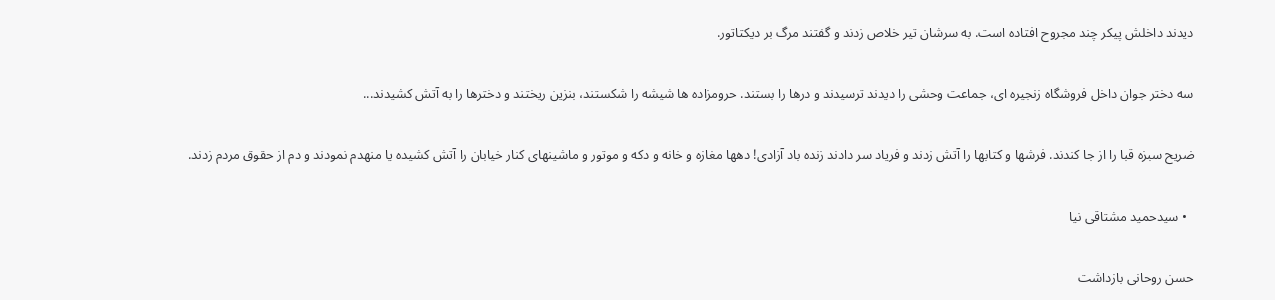دیدند داخلش پیکر چند مجروح افتاده است. به سرشان تیر خلاص زدند و گفتند مرگ بر دیکتاتور.

سه دختر جوان داخل فروشگاه زنجیره ای، جماعت وحشی را دیدند ترسیدند و درها را بستند. حرومزاده ها شیشه را شکستند، بنزین ریختند و دخترها را به آتش کشیدند...

ضریح سبزه قبا را از جا کندند. فرشها و کتابها را آتش زدند و فریاد سر دادند زنده باد آزادی! دهها مغازه و خانه و دکه و موتور و ماشینهای کنار خیابان را آتش کشیده یا منهدم نمودند و دم از حقوق مردم زدند.

  • سیدحمید مشتاقی نیا

حسن روحانی بازداشت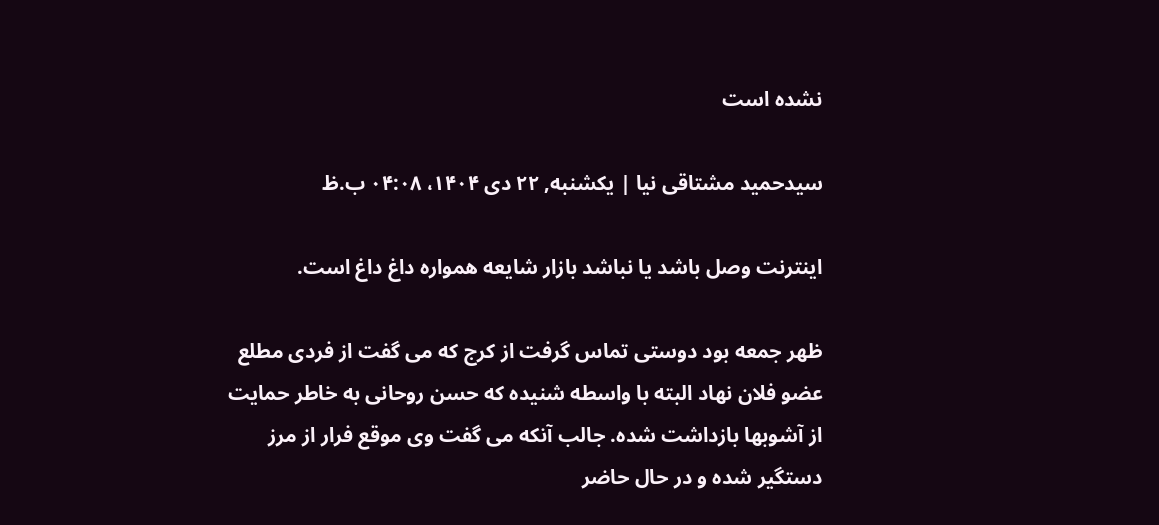نشده است

سیدحمید مشتاقی نیا | يكشنبه, ۲۲ دی ۱۴۰۴، ۰۴:۰۸ ب.ظ

اینترنت وصل باشد یا نباشد بازار شایعه همواره داغ داغ است.

ظهر جمعه بود دوستی تماس گرفت از کرج که می گفت از فردی مطلع عضو فلان نهاد البته با واسطه شنیده که حسن روحانی به خاطر حمایت از آشوبها بازداشت شده. جالب آنکه می گفت وی موقع فرار از مرز دستگیر شده و در حال حاضر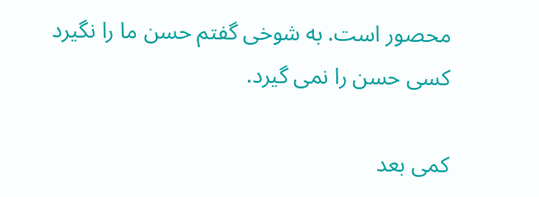محصور است. به شوخی گفتم حسن ما را نگیرد کسی حسن را نمی گیرد.

کمی بعد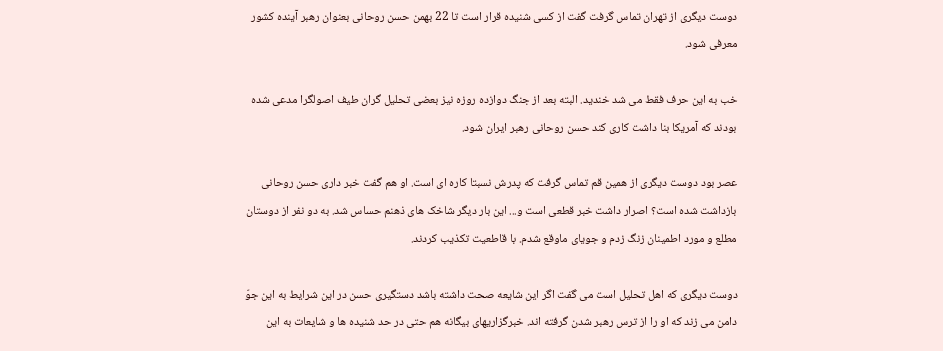دوست دیگری از تهران تماس گرفت گفت از کسی شنیده قرار است تا 22 بهمن حسن روحانی بعنوان رهبر آینده کشور معرفی شود.

خب به این حرف فقط می شد خندید. البته بعد از جنگ دوازده روزه نیز بعضی تحلیل گران طیف اصولگرا مدعی شده بودند که آمریکا بنا داشت کاری کند حسن روحانی رهبر ایران شود.

عصر بود دوست دیگری از همین قم تماس گرفت که پدرش نسبتا کاره ای است. او هم گفت خبر داری حسن روحانی بازداشت شده است؟ اصرار داشت خبر قطعی است و... این بار دیگر شاخک های ذهنم حساس شد. به دو نفر از دوستان مطلع و مورد اطمینان زنگ زدم و جویای ماوقع شدم. با قاطعیت تکذیب کردند.

دوست دیگری که اهل تحلیل است می گفت اگر این شایعه صحت داشته باشد دستگیری حسن در این شرایط به این جوّ دامن می زند که او را از ترس رهبر شدن گرفته اند. خبرگزاریهای بیگانه هم حتی در حد شنیده ها و شایعات به این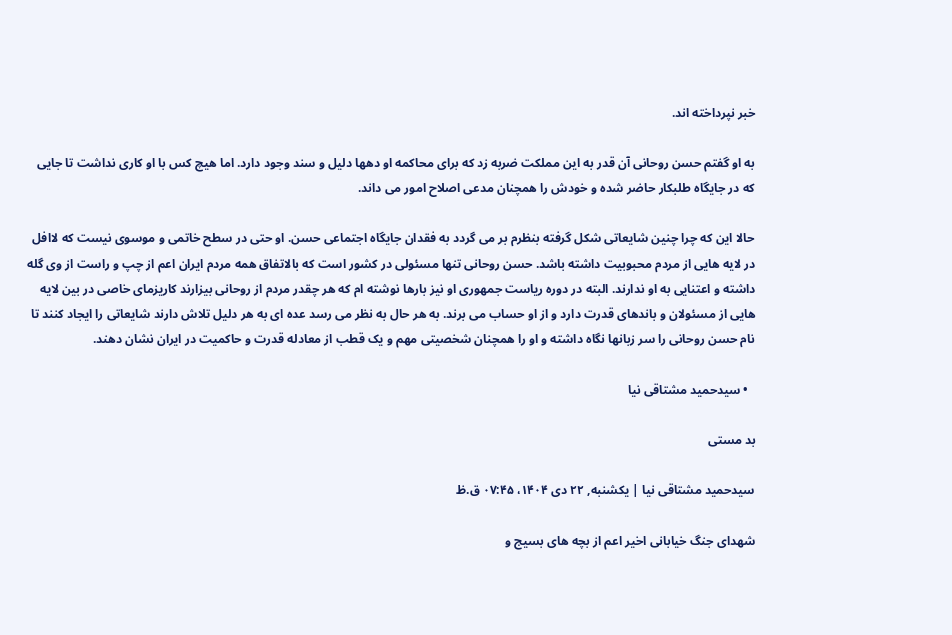خبر نپرداخته اند.

به او گفتم حسن روحانی آن قدر به این مملکت ضربه زد که برای محاکمه او دهها دلیل و سند وجود دارد. اما هیچ کس با او کاری نداشت تا جایی که در جایگاه طلبکار حاضر شده و خودش را همچنان مدعی اصلاح امور می داند.

حالا این که چرا چنین شایعاتی شکل گرفته بنظرم بر می گردد به فقدان جایگاه اجتماعی حسن. او حتی در سطح خاتمی و موسوی نیست که لاافل در لایه هایی از مردم محبوبیت داشته باشد. حسن روحانی تنها مسئولی در کشور است که بالاتفاق همه مردم ایران اعم از چپ و راست از وی گله داشته و اعتنایی به او ندارند. البته در دوره ریاست جمهوری او نیز بارها نوشته ام که هر چقدر مردم از روحانی بیزارند کاریزمای خاصی در بین لایه هایی از مسئولان و باندهای قدرت دارد و از او حساب می برند. به هر حال به نظر می رسد عده ای به هر دلیل تلاش دارند شایعاتی را ایجاد کنند تا نام حسن روحانی را سر زبانها نگاه داشته و او را همچنان شخصیتی مهم و یک قطب از معادله قدرت و حاکمیت در ایران نشان دهند.

  • سیدحمید مشتاقی نیا

بد مستی

سیدحمید مشتاقی نیا | يكشنبه, ۲۲ دی ۱۴۰۴، ۰۷:۴۵ ق.ظ

شهدای جنگ خیابانی اخیر اعم از بچه های بسیج و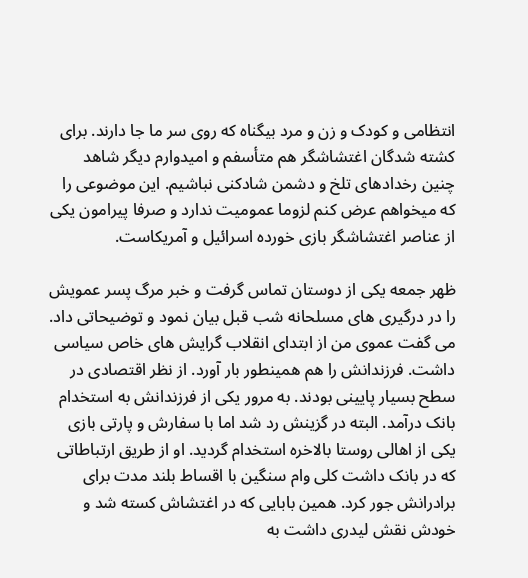انتظامی و کودک و زن و مرد بیگناه که روی سر ما جا دارند. برای کشته شدگان اغتشاشگر هم متأسفم و امیدوارم دیگر شاهد چنین رخدادهای تلخ و دشمن شادکنی نباشیم. این موضوعی را که میخواهم عرض کنم لزوما عمومیت ندارد و صرفا پیرامون یکی از عناصر اغتشاشگر بازی خورده اسرائیل و آمریکاست.

ظهر جمعه یکی از دوستان تماس گرفت و خبر مرگ پسر عمویش را در درگیری های مسلحانه شب قبل بیان نمود و توضیحاتی داد. می گفت عموی من از ابتدای انقلاب گرایش های خاص سیاسی داشت. فرزندانش را هم همینطور بار آورد. از نظر اقتصادی در سطح بسیار پایینی بودند. به مرور یکی از فرزندانش به استخدام بانک درآمد. البته در گزینش رد شد اما با سفارش و پارتی بازی یکی از اهالی روستا بالاخره استخدام گردید. او از طریق ارتباطاتی که در بانک داشت کلی وام سنگین با اقساط بلند مدت برای برادرانش جور کرد. همین بابایی که در اغتشاش کسته شد و خودش نقش لیدری داشت به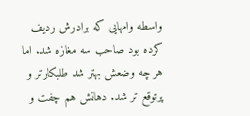واسطه وامهایی که برادرش ردیف کرده بود صاحب سه مغازه شد. اما هر چه وضعش بهتر شد طلبکارتر و پرتوقع تر شد. دهانش هم چفت و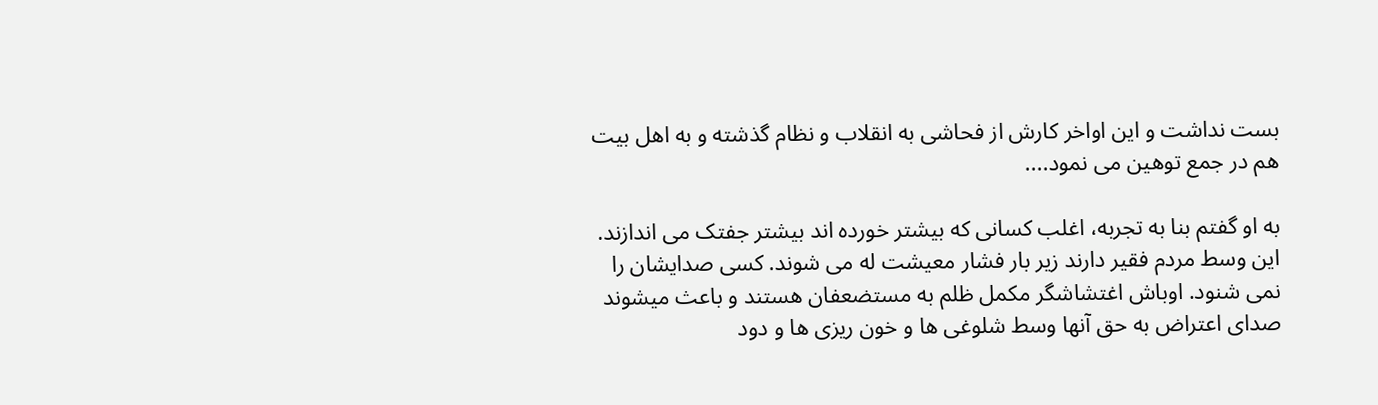بست نداشت و این اواخر کارش از فحاشی به انقلاب و نظام گذشته و به اهل بیت هم در جمع توهین می نمود....

به او گفتم بنا به تجربه، اغلب کسانی که بیشتر خورده اند بیشتر جفتک می اندازند. این وسط مردم فقیر دارند زیر بار فشار معیشت له می شوند. کسی صدایشان را نمی شنود. اوباش اغتشاشگر مکمل ظلم به مستضعفان هستند و باعث میشوند صدای اعتراض به حق آنها وسط شلوغی ها و خون ریزی ها و دود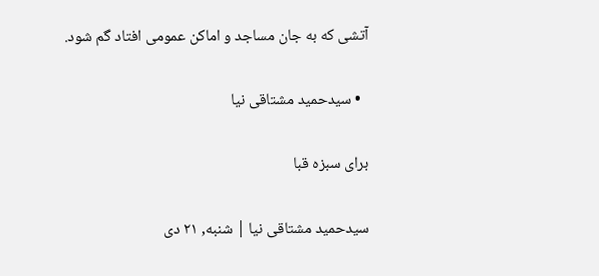آتشی که به جان مساجد و اماکن عمومی افتاد گم شود.

  • سیدحمید مشتاقی نیا

برای سبزه قبا

سیدحمید مشتاقی نیا | شنبه, ۲۱ دی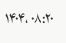۱۴۰۴، ۰۸:۲۰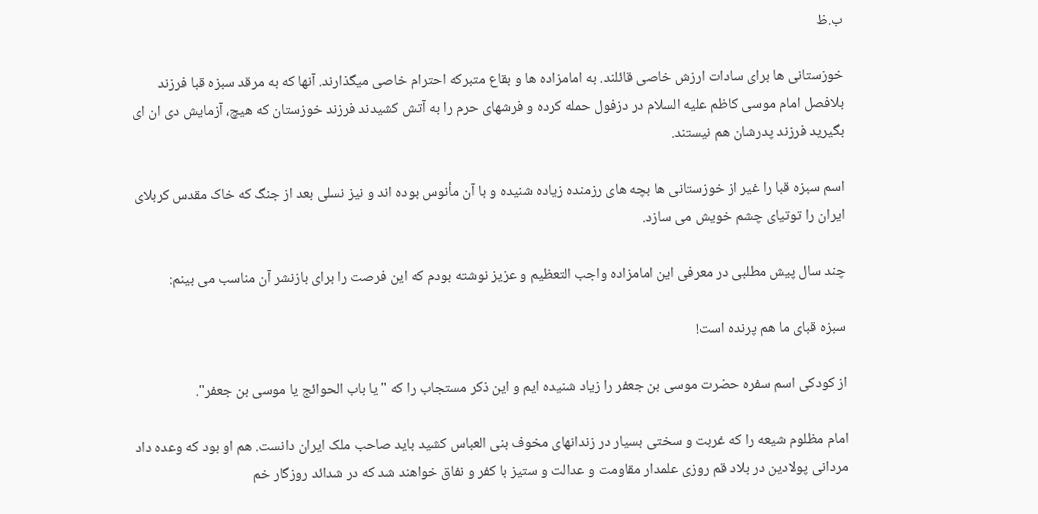ب.ظ

خوزستانی ها برای سادات ارزش خاصی قائلند. به امامزاده ها و بقاع متبرکه احترام خاصی میگذارند. آنها که به مرقد سبزه قبا فرزند بلافصل امام موسی کاظم علیه السلام در دزفول حمله کرده و فرشهای حرم را به آتش کشیدند فرزند خوزستان که هیچ، آزمایش دی ان ای بگیرید فرزند پدرشان هم نیستند.

اسم سبزه قبا را غیر از خوزستانی ها بچه های رزمنده زیاده شنیده و با آن مأنوس بوده اند و نیز نسلی بعد از جنگ که خاک مقدس کربلای ایران را توتیای چشم خویش می سازد.

چند سال پیش مطلبی در معرفی این امامزاده واجب التعظیم و عزیز نوشته بودم که این فرصت را برای بازنشر آن مناسب می بینم:

سبزه قبای ما هم پرنده است!

از کودکی اسم سفره حضرت موسی بن جعفر را زیاد شنیده ایم و این ذکر مستجاب را که "یا باب الحوائج یا موسی بن جعفر".

امام مظلوم شیعه را که غربت و سختی بسیار در زندانهای مخوف بنی العباس کشید باید صاحب ملک ایران دانست. هم او بود که وعده داد مردانی پولادین در بلاد قم روزی علمدار مقاومت و عدالت و ستیز با کفر و نفاق خواهند شد که در شدائد روزگار خم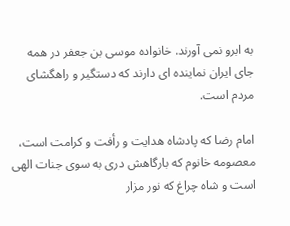به ابرو نمی آورند. خانواده موسی بن جعفر در همه جای ایران نماینده ای دارند که دستگیر و راهگشای مردم است.

امام رضا که پادشاه هدایت و رأفت و کرامت است، معصومه خانوم که بارگاهش دری به سوی جنات الهی است و شاه چراغ که نور مزار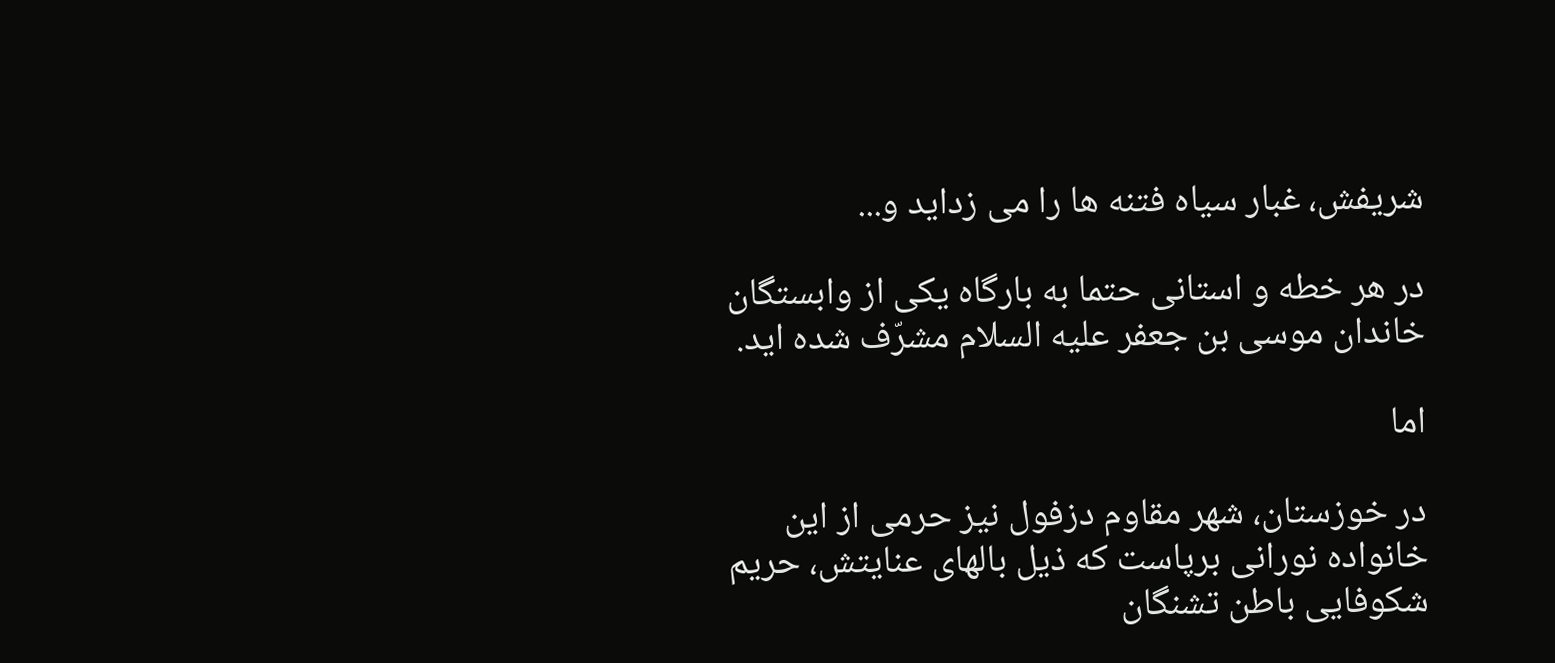شریفش، غبار سیاه فتنه ها را می زداید و...

در هر خطه و استانی حتما به بارگاه یکی از وابستگان خاندان موسی بن جعفر علیه السلام مشرّف شده اید.

اما

در خوزستان، شهر مقاوم دزفول نیز حرمی از این خانواده نورانی برپاست که ذیل بالهای عنایتش، حریم شکوفایی باطن تشنگان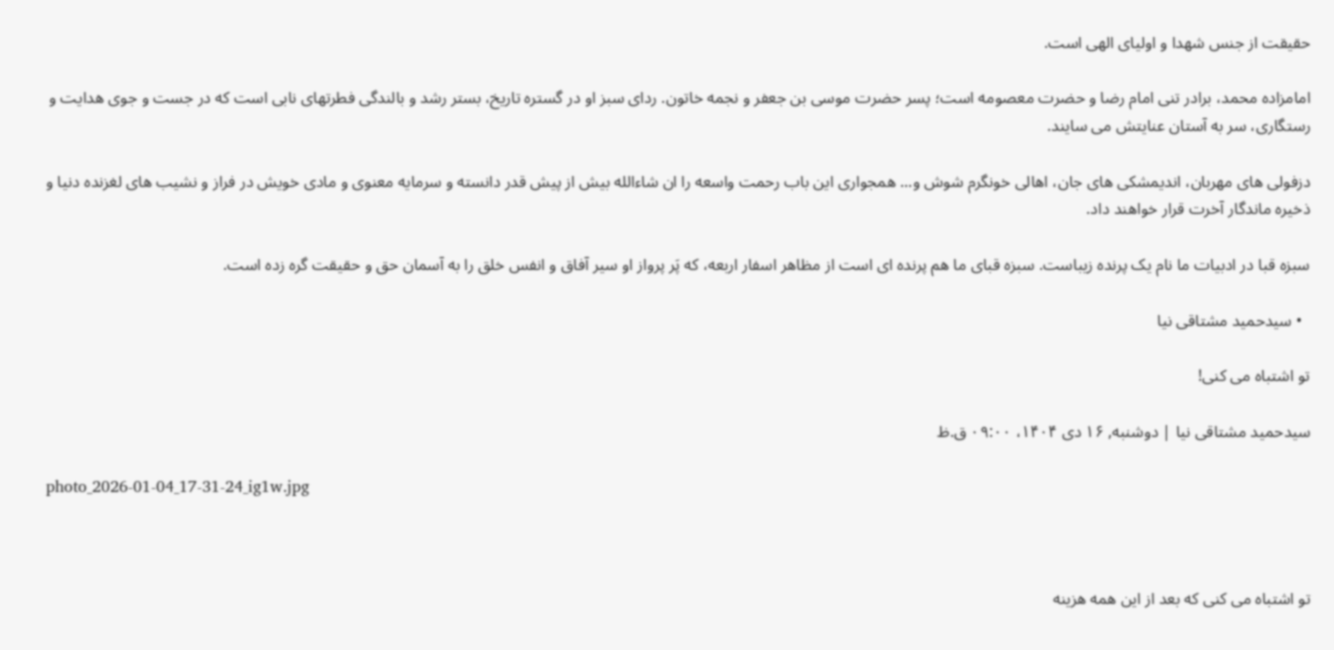حقیقت از جنس شهدا و اولیای الهی است.

امامزاده محمد، برادر تنی امام رضا و حضرت معصومه است؛ پسر حضرت موسی بن جعفر و نجمه خاتون. ردای سبز او در گستره تاریخ، بستر رشد و بالندگی فطرتهای نابی است که در جست و جوی هدایت و رستگاری، سر به آستان عنایتش می سایند.

دزفولی های مهربان، اندیمشکی های جان، اهالی خونگرم شوش و... همجواری این باب رحمت واسعه را ان شاءالله بیش از پیش قدر دانسته و سرمایه معنوی و مادی خویش در فراز و نشیب های لغزنده دنیا و ذخیره ماندگار آخرت قرار خواهند داد.

سبزه قبا در ادبیات ما نام یک پرنده زیباست. سبزه قبای ما هم پرنده ای است از مظاهر اسفار اربعه، که پَر پرواز او سیر آفاق و انفس خلق را به آسمان حق و حقیقت گره زده است.

  • سیدحمید مشتاقی نیا

تو اشتباه می کنی!

سیدحمید مشتاقی نیا | دوشنبه, ۱۶ دی ۱۴۰۴، ۰۹:۰۰ ق.ظ

photo_2026-01-04_17-31-24_ig1w.jpg



تو اشتباه می کنی که بعد از این همه هزینه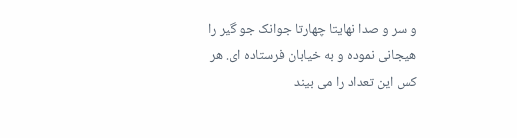و سر و صدا نهایتا چهارتا جوانک جو گیر را هیجانی نموده و به خیابان فرستاده ای. هر کس این تعداد را می بیند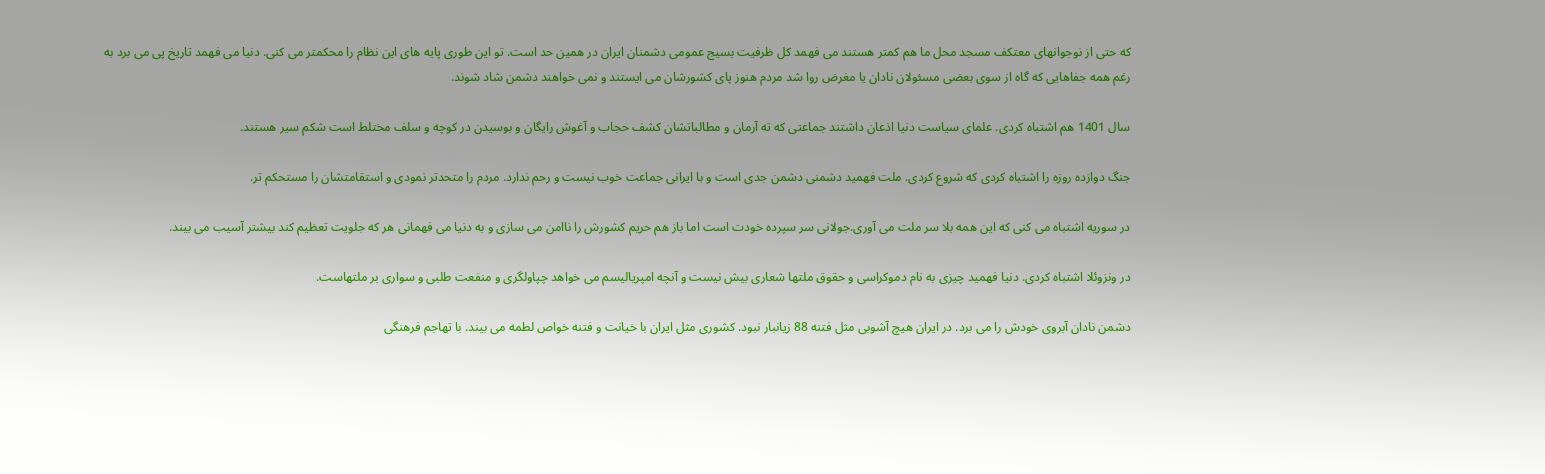که حتی از نوجوانهای معتکف مسجد محل ما هم کمتر هستند می فهمد کل ظرفیت بسیج عمومی دشمنان ایران در همین حد است. تو این طوری پایه های این نظام را محکمتر می کنی. دنیا می فهمد تاریخ پی می برد به رغم همه جفاهایی که گاه از سوی بعضی مسئولان نادان یا مغرض روا شد مردم هنوز پای کشورشان می ایستند و نمی خواهند دشمن شاد شوند.

سال 1401 هم اشتباه کردی. علمای سیاست دنیا اذعان داشتند جماعتی که ته آرمان و مطالباتشان کشف حجاب و آغوش رایگان و بوسیدن در کوچه و سلف مختلط است شکم سیر هستند.

جنگ دوازده روزه را اشتباه کردی که شروع کردی. ملت فهمید دشمنی دشمن جدی است و با ایرانی جماعت خوب نیست و رحم ندارد. مردم را متحدتر نمودی و استقامتشان را مستحکم تر.

در سوریه اشتباه می کنی که این همه بلا سر ملت می آوری.جولانی سر سپرده خودت است اما باز هم حریم کشورش را ناامن می سازی و به دنیا می فهمانی هر که جلویت تعظیم کند بیشتر آسیب می بیند.

در ونزوئلا اشتباه کردی. دنیا فهمید چیزی به نام دموکراسی و حقوق ملتها شعاری بیش نیست و آنچه امپریالیسم می خواهد چپاولگری و منفعت طلبی و سواری بر ملتهاست.

دشمن نادان آبروی خودش را می برد. در ایران هیچ آشوبی مثل فتنه 88 زیانبار نبود. کشوری مثل ایران با خیانت و فتنه خواص لطمه می بیند. با تهاجم فرهنگی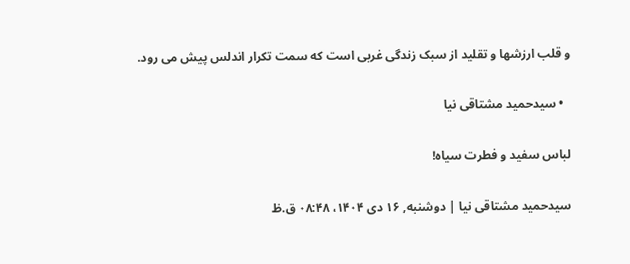و قلب ارزشها و تقلید از سبک زندگی غربی است که سمت تکرار اندلس پیش می رود.

  • سیدحمید مشتاقی نیا

لباس سفید و فطرت سیاه!

سیدحمید مشتاقی نیا | دوشنبه, ۱۶ دی ۱۴۰۴، ۰۸:۴۸ ق.ظ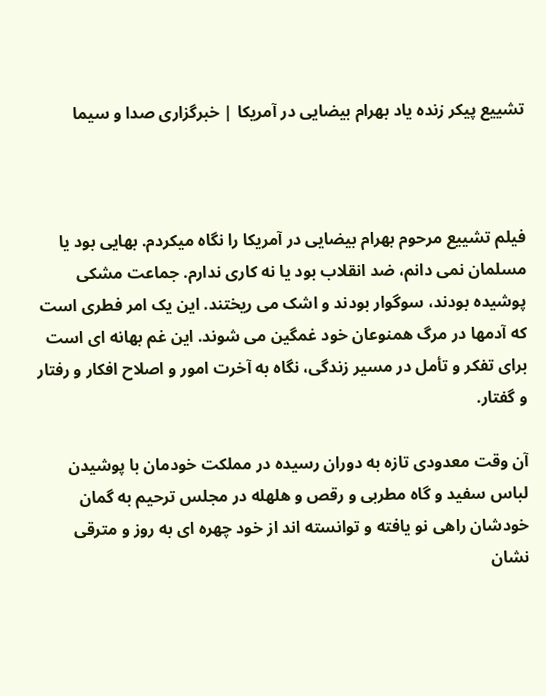تشییع پیکر زنده یاد بهرام بیضایی در آمریکا | خبرگزاری صدا و سیما



فیلم تشییع مرحوم بهرام بیضایی در آمریکا را نگاه میکردم. بهایی بود یا مسلمان نمی دانم، ضد انقلاب بود یا نه کاری ندارم. جماعت مشکی پوشیده بودند، سوگوار بودند و اشک می ریختند. این یک امر فطری است که آدمها در مرگ همنوعان خود غمگین می شوند. این غم بهانه ای است برای تفکر و تأمل در مسیر زندگی، نگاه به آخرت امور و اصلاح افکار و رفتار و گفتار.

آن وقت معدودی تازه به دوران رسیده در مملکت خودمان با پوشیدن لباس سفید و گاه مطربی و رقص و هلهله در مجلس ترحیم به گمان خودشان راهی نو یافته و توانسته اند از خود چهره ای به روز و مترقی نشان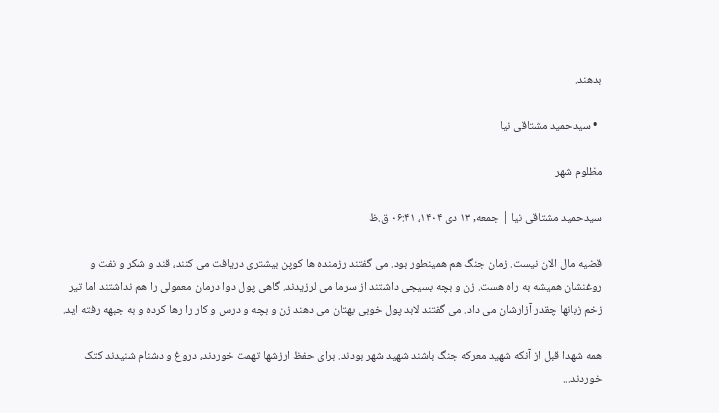بدهند.

  • سیدحمید مشتاقی نیا

مظلوم شهر

سیدحمید مشتاقی نیا | جمعه, ۱۳ دی ۱۴۰۴، ۰۶:۴۱ ق.ظ

قضیه مال الان نیست. زمان جنگ هم همینطور بود. می گفتند رزمنده ها کوپن بیشتری دریافت می کنند، قند و شکر و نفت و روغنشان همیشه به راه هست. زن و بچه بسیجی داشتند از سرما می لرزیدند. گاهی پول دوا درمان معمولی را هم نداشتند اما تیر زخم زبانها چقدر آزارشان می داد. می گفتند لابد پول خوبی بهتان می دهند زن و بچه و درس و کار را رها کرده و به جبهه رفته اید.

همه شهدا قبل از آنکه شهید معرکه جنگ باشند شهید شهر بودند. برای حفظ ارزشها تهمت خوردند، دروغ و دشنام شنیدند کتک خوردند...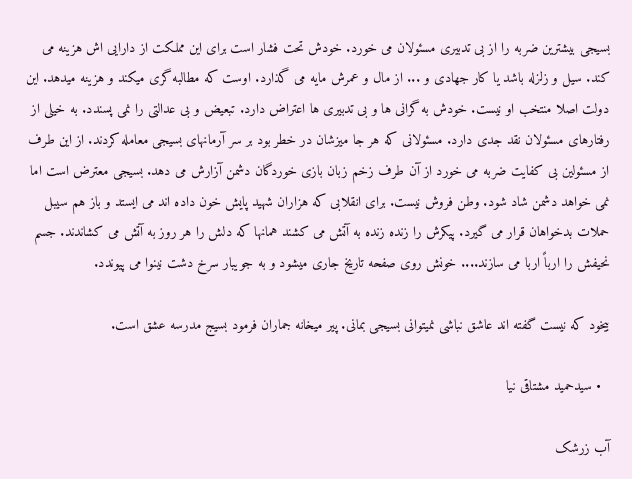بسیجی بیشترین ضربه را از بی تدبیری مسئولان می خورد. خودش تحت فشار است برای این مملکت از دارایی اش هزینه می کند. سیل و زلزله باشد یا کار جهادی و ... از مال و عمرش مایه می گذارد. اوست که مطالبه گری میکند و هزینه میدهد. این دولت اصلا منتخب او نیست. خودش به گرانی ها و بی تدبیری ها اعتراض دارد. تبعیض و بی عدالتی را نمی پسندد. به خیلی از رفتارهای مسئولان نقد جدی دارد. مسئولانی که هر جا میزشان در خطر بود بر سر آرمانهای بسیجی معامله کردند. از این طرف از مسئولین بی کفایت ضربه می خورد از آن طرف زخم زبان بازی خوردگان دشمن آزارش می دهد. بسیجی معترض است اما نمی خواهد دشمن شاد شود. وطن فروش نیست. برای انقلابی که هزاران شهید پایش خون داده اند می ایستد و باز هم سیبل حملات بدخواهان قرار می گیرد. پیکرش را زنده زنده به آتش می کشند همانها که دلش را هر روز به آتش می کشاندند. جسم نحیفش را ارباً اربا می سازند.... خونش روی صفحه تاریخ جاری میشود و به جویبار سرخ دشت نینوا می پیوندد.

بیخود که نیست گفته اند عاشق نباشی نمیتوانی بسیجی بمانی. پیر میخانه جماران فرمود بسیج مدرسه عشق است.

  • سیدحمید مشتاقی نیا

آب زرشک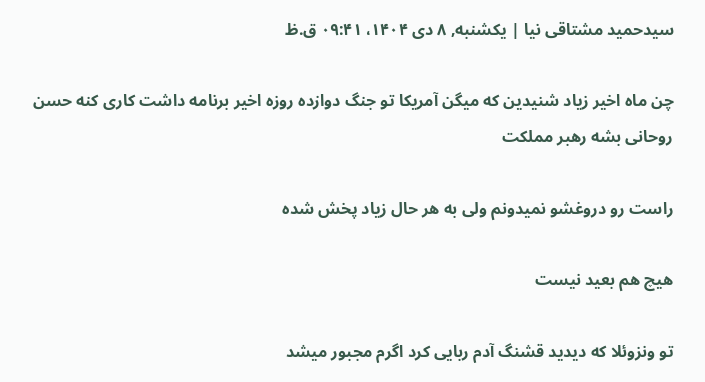سیدحمید مشتاقی نیا | يكشنبه, ۸ دی ۱۴۰۴، ۰۹:۴۱ ق.ظ

چن ماه اخیر زیاد شنیدین که میگن آمریکا تو جنگ دوازده روزه اخیر برنامه داشت کاری کنه حسن روحانی بشه رهبر مملکت

راست رو دروغشو نمیدونم ولی به هر حال زیاد پخش شده

هیچ هم بعید نیست

تو ونزوئلا که دیدید قشنگ آدم ربایی کرد اگرم مجبور میشد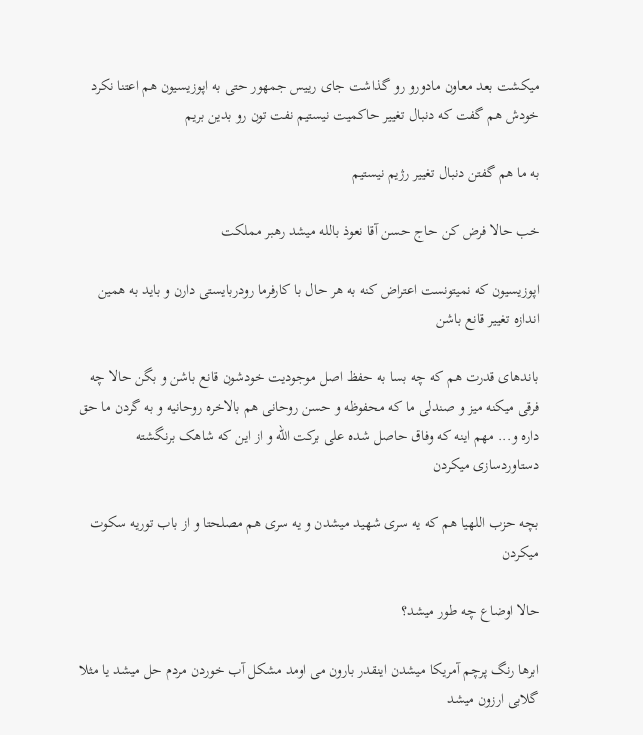میکشت بعد معاون مادورو رو گذاشت جای رییس جمهور حتی به اپوزیسیون هم اعتنا نکرد خودش هم گفت که دنبال تغییر حاکمیت نیستیم نفت تون رو بدین بریم

به ما هم گفتن دنبال تغییر رژیم نیستیم

خب حالا فرض کن حاج حسن آقا نعوذ بالله میشد رهبر مملکت

اپوزیسیون که نمیتونست اعتراض کنه به هر حال با کارفرما رودربایستی دارن و باید به همین اندازه تغییر قانع باشن

باندهای قدرت هم که چه بسا به حفظ اصل موجودیت خودشون قانع باشن و بگن حالا چه فرقی میکنه میز و صندلی ما که محفوظه و حسن روحانی هم بالاخره روحانیه و به گردن ما حق داره و... مهم اینه که وفاق حاصل شده علی برکت الله و از این که شاهک برنگشته دستاوردسازی میکردن

بچه حزب اللهیا هم که یه سری شهید میشدن و یه سری هم مصلحتا و از باب توریه سکوت میکردن

حالا اوضاع چه طور میشد؟

ابرها رنگ پرچم آمریکا میشدن اینقدر بارون می اومد مشکل آب خوردن مردم حل میشد یا مثلا گلابی ارزون میشد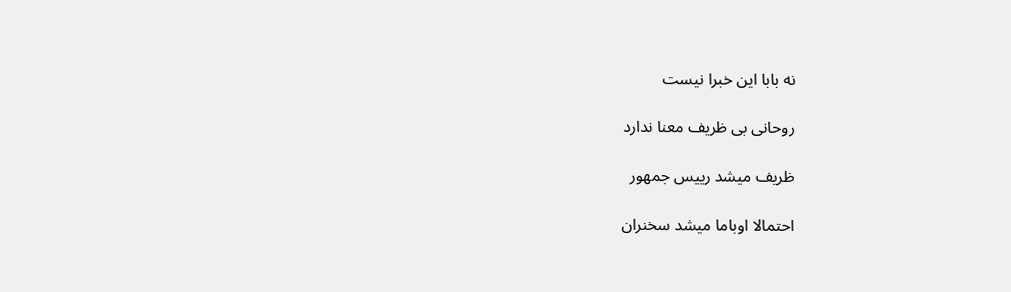نه بابا این خبرا نیست

روحانی بی ظریف معنا ندارد

ظریف میشد رییس جمهور

احتمالا اوباما میشد سخنران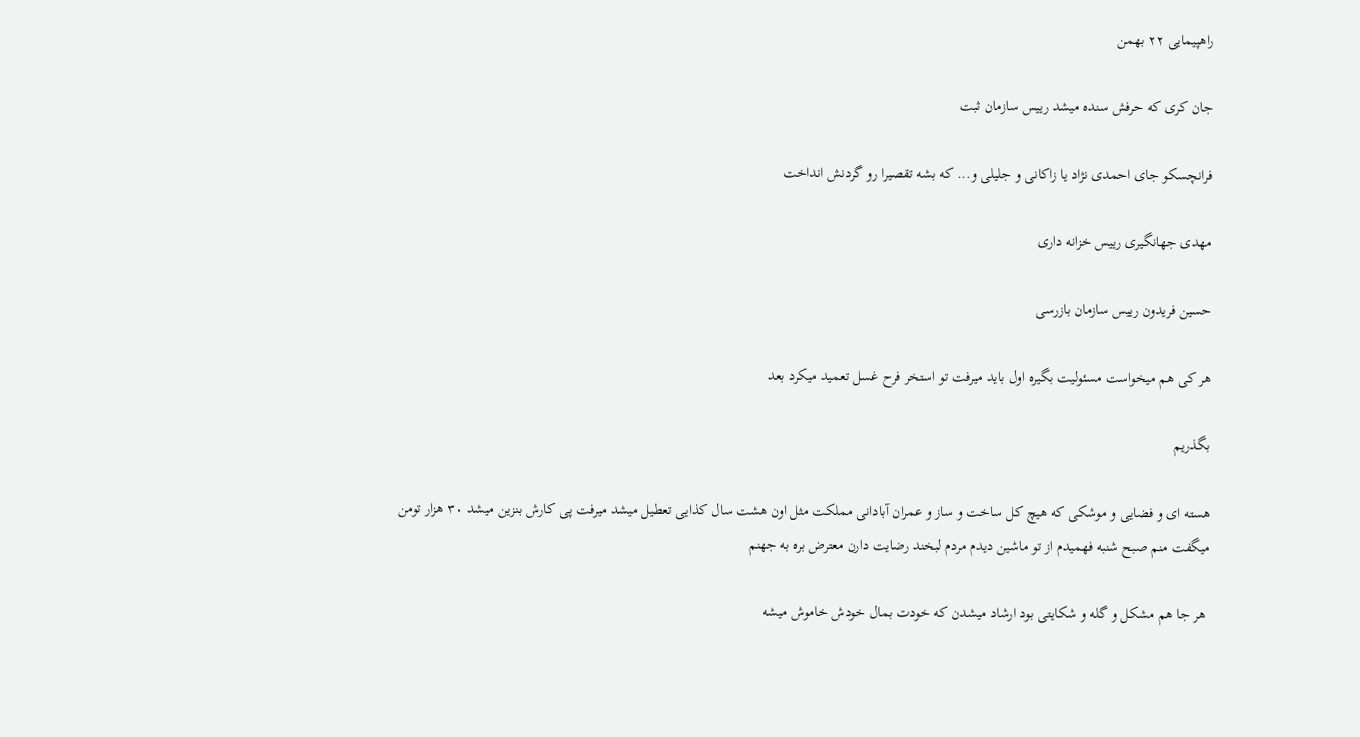راهپیمایی ۲۲ بهمن

جان کری که حرفش سنده میشد رییس سازمان ثبت

فرانچسکو جای احمدی نژاد یا زاکانی و جلیلی و... که بشه تقصیرا رو گردنش انداخت

مهدی جهانگیری رییس خزانه داری

حسین فریدون رییس سازمان بازرسی

هر کی هم میخواست مسئولیت بگیره اول باید میرفت تو استخر فرح غسل تعمید میکرد بعد

بگذریم

هسته ای و فضایی و موشکی که هیچ کل ساخت و ساز و عمران آبادانی مملکت مثل اون هشت سال کذایی تعطیل میشد میرفت پی کارش بنزین میشد ۳۰ هزار تومن میگفت منم صبح شنبه فهمیدم از تو ماشین دیدم مردم لبخند رضایت دارن معترض بره به جهنم

 هر جا هم مشکل و گله و شکایتی بود ارشاد میشدن که خودت بمال خودش خاموش میشه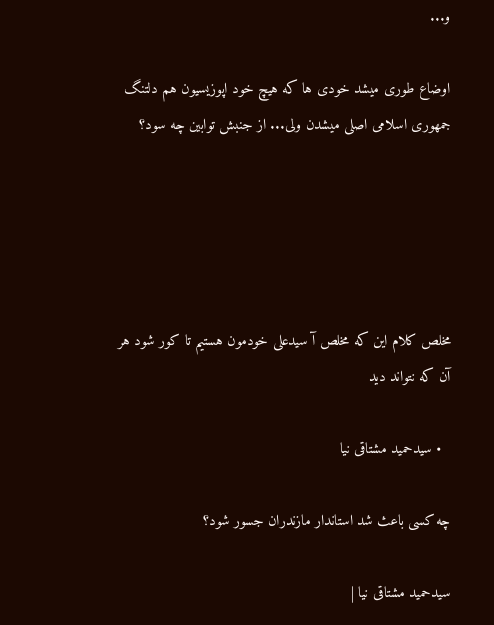و...

اوضاع طوری میشد خودی ها که هیچ خود اپوزیسیون هم دلتنگ جمهوری اسلامی اصلی میشدن ولی... از جنبش توابین چه سود؟





مخلص کلام این که مخلص آ سیدعلی خودمون هستیم تا کور شود هر آن که نتواند دید

  • سیدحمید مشتاقی نیا

چه کسی باعث شد استاندار مازندران جسور شود؟

سیدحمید مشتاقی نیا |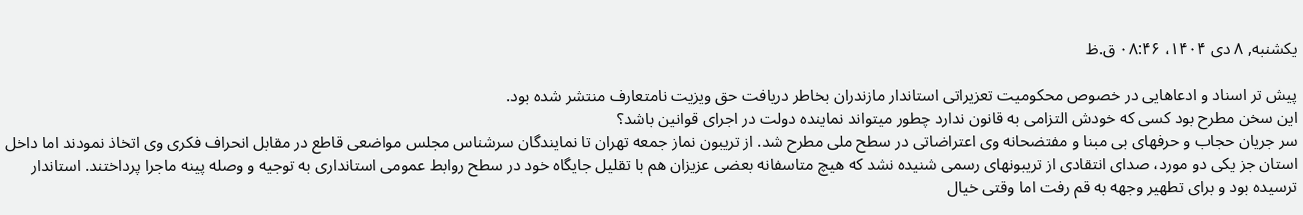يكشنبه, ۸ دی ۱۴۰۴، ۰۸:۴۶ ق.ظ

پیش تر اسناد و ادعاهایی در خصوص محکومیت تعزیراتی استاندار مازندران بخاطر دریافت حق ویزیت نامتعارف منتشر شده بود.
این سخن مطرح بود کسی که خودش التزامی به قانون ندارد چطور میتواند نماینده دولت در اجرای قوانین باشد؟
سر جریان حجاب و حرفهای بی مبنا و مفتضحانه وی اعتراضاتی در سطح ملی مطرح شد. از تریبون نماز جمعه تهران تا نمایندگان سرشناس مجلس مواضعی قاطع در مقابل انحراف فکری وی اتخاذ نمودند اما داخل استان جز یکی دو مورد، صدای انتقادی از تریبونهای رسمی شنیده نشد که هیچ متاسفانه بعضی عزیزان هم با تقلیل جایگاه خود در سطح روابط عمومی استانداری به توجیه و وصله پینه ماجرا پرداختند. استاندار ترسیده بود و برای تطهیر وجهه به قم رفت اما وقتی خیال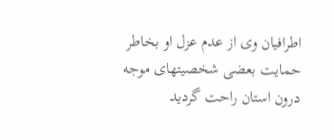اطرافیان وی از عدم عزل او بخاطر حمایت بعضی شخصیتهای موجه درون استان راحت گردید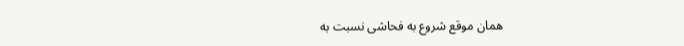همان موقع شروع به فحاشی نسبت به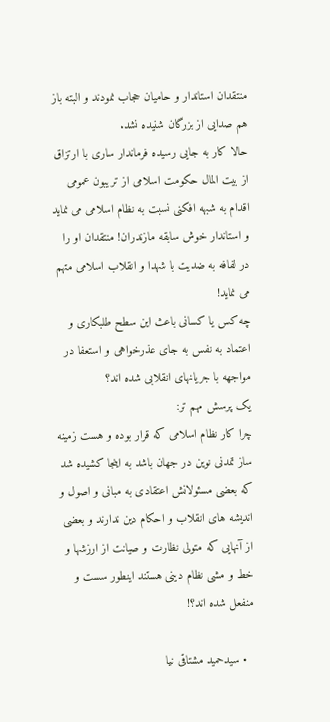منتقدان استاندار و حامیان حجاب نمودند و البته باز هم صدایی از بزرگان شنیده نشد.
حالا کار به جایی رسیده فرماندار ساری با ارتزاق از بیت المال حکومت اسلامی از تریبون عمومی اقدام به شبهه افکنی نسبت به نظام اسلامی می نماید و استاندار خوش سابقه مازندران! منتقدان او را در لفافه به ضدیت با شهدا و انقلاب اسلامی متهم می نماید!
چه کس یا کسانی باعث این سطح طلبکاری و اعتماد به نفس به جای عذرخواهی و استعفا در مواجهه با جریانهای انقلابی شده اند؟
یک پرسش مهم تر:
چرا کار نظام اسلامی که قرار بوده و هست زمینه ساز تمدنی نوین در جهان باشد به اینجا کشیده شد که بعضی مسئولانش اعتقادی به مبانی و اصول و اندیشه های انقلاب و احکام دین ندارند و بعضی از آنهایی که متولی نظارت و صیانت از ارزشها و خط و مشی نظام دینی هستند اینطور سست و منفعل شده اند؟!

  • سیدحمید مشتاقی نیا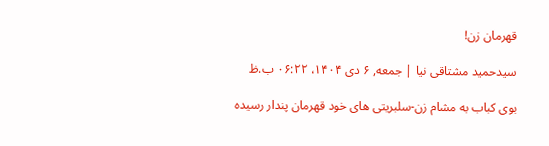قهرمان زن!

سیدحمید مشتاقی نیا | جمعه, ۶ دی ۱۴۰۴، ۰۶:۲۲ ب.ظ

بوی کباب به مشام زن-سلبریتی های خود قهرمان پندار رسیده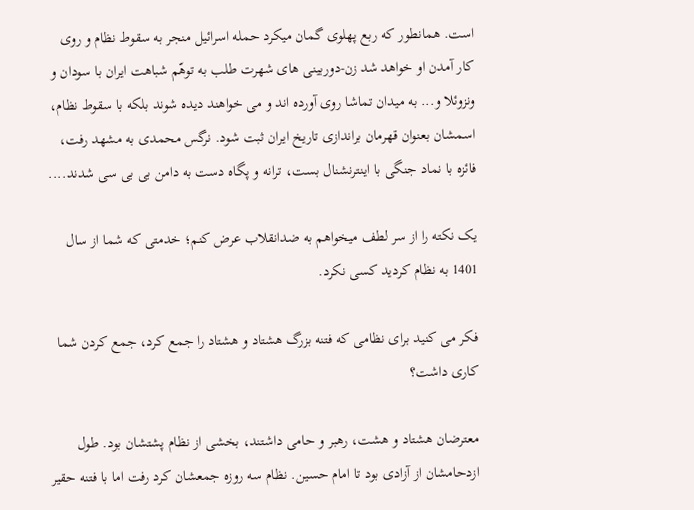است. همانطور که ربع پهلوی گمان میکرد حمله اسرائیل منجر به سقوط نظام و روی کار آمدن او خواهد شد زن-دوربینی های شهرت طلب به توهّم شباهت ایران با سودان و ونزوئلا و... به میدان تماشا روی آورده اند و می خواهند دیده شوند بلکه با سقوط نظام، اسمشان بعنوان قهرمان براندازی تاریخ ایران ثبت شود. نرگس محمدی به مشهد رفت، فائزه با نماد جنگی با اینترنشنال بست، ترانه و پگاه دست به دامن بی بی سی شدند....

یک نکته را از سر لطف میخواهم به ضدانقلاب عرض کنم؛ خدمتی که شما از سال 1401 به نظام کردید کسی نکرد.

فکر می کنید برای نظامی که فتنه بزرگ هشتاد و هشتاد را جمع کرد، جمع کردن شما کاری داشت؟

معترضان هشتاد و هشت، رهبر و حامی داشتند، بخشی از نظام پشتشان بود. طول ازدحامشان از آزادی بود تا امام حسین. نظام سه روزه جمعشان کرد رفت اما با فتنه حقیر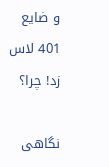و ضایع 401 لاس زد! چرا؟

نگاهی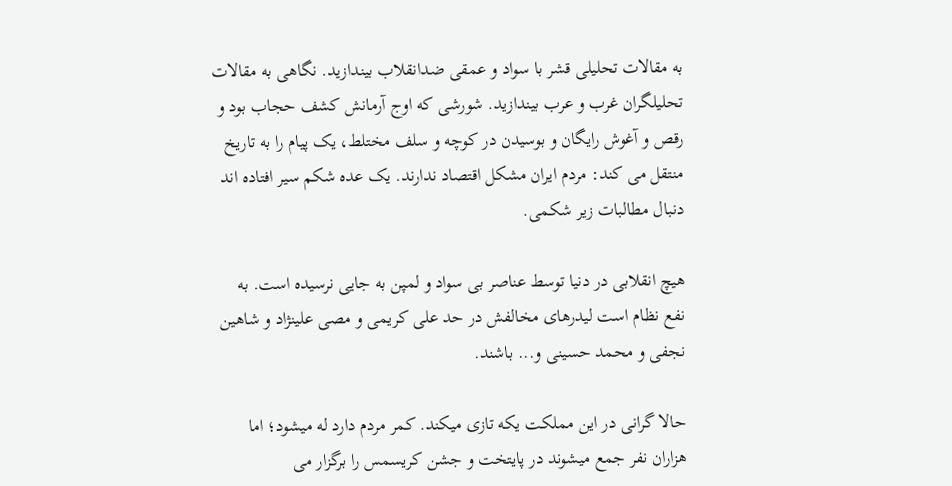به مقالات تحلیلی قشر با سواد و عمقی ضدانقلاب بیندازید. نگاهی به مقالات تحلیلگران غرب و عرب بیندازید. شورشی که اوج آرمانش کشف حجاب بود و رقص و آغوش رایگان و بوسیدن در کوچه و سلف مختلط، یک پیام را به تاریخ منتقل می کند: مردم ایران مشکل اقتصاد ندارند. یک عده شکم سیر افتاده اند دنبال مطالبات زیر شکمی.

هیچ انقلابی در دنیا توسط عناصر بی سواد و لمپن به جایی نرسیده است. به نفع نظام است لیدرهای مخالفش در حد علی کریمی و مصی علینژاد و شاهین نجفی و محمد حسینی و... باشند.

حالا گرانی در این مملکت یکه تازی میکند. کمر مردم دارد له میشود؛ اما هزاران نفر جمع میشوند در پایتخت و جشن کریسمس را برگزار می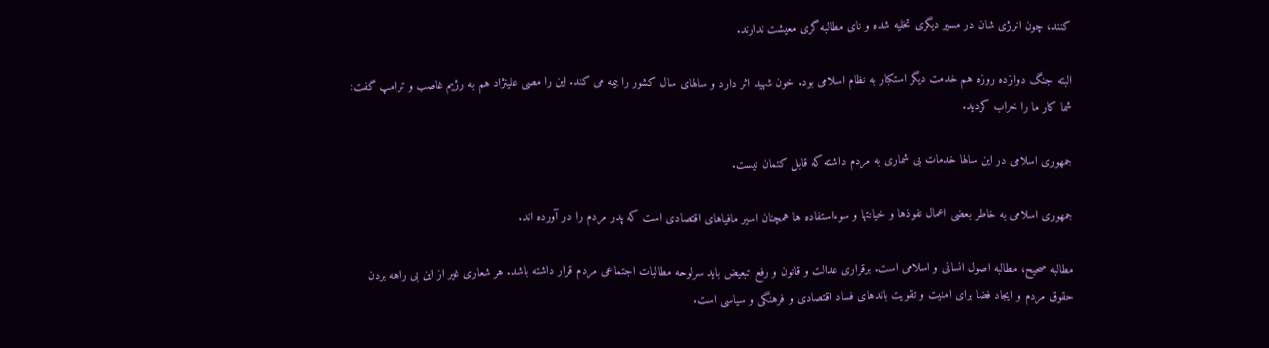کنند، چون انرژی شان در مسیر دیگری تخلیه شده و نای مطالبه گری معیشت ندارند.

البته جنگ دوازده روزه هم خدمت دیگر استکبار به نظام اسلامی بود. خون شهید اثر دارد و سالهای سال کشور را بیمه می کند. این را مصی علینژاد هم به رژیم غاصب و ترامپ گفت: شما کار ما را خراب کردید.

جمهوری اسلامی در این سالها خدمات بی شماری به مردم داشته که قابل کتمان نیست.

جمهوری اسلامی به خاطر بعضی اعمال نفوذها و خیانتها و سوءاستفاده ها همچنان اسیر مافیاهای اقتصادی است که پدر مردم را در آورده اند.

مطالبه صحیح، مطالبه اصول انسانی و اسلامی است. برقراری عدالت و قانون و رفع تبعیض باید سرلوحه مطالبات اجتماعی مردم قرار داشته باشد. هر شعاری غیر از این بی راهه بردن حقوق مردم و ایجاد فضا برای امنیت و تقویت باندهای فساد اقتصادی و فرهنگی و سیاسی است.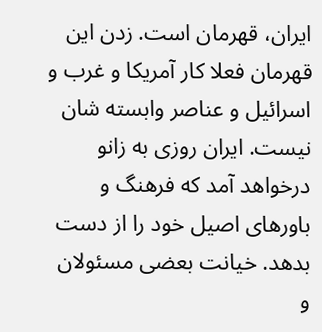ایران، قهرمان است. زدن این قهرمان فعلا کار آمریکا و غرب و اسرائیل و عناصر وابسته شان نیست. ایران روزی به زانو درخواهد آمد که فرهنگ و باورهای اصیل خود را از دست بدهد. خیانت بعضی مسئولان و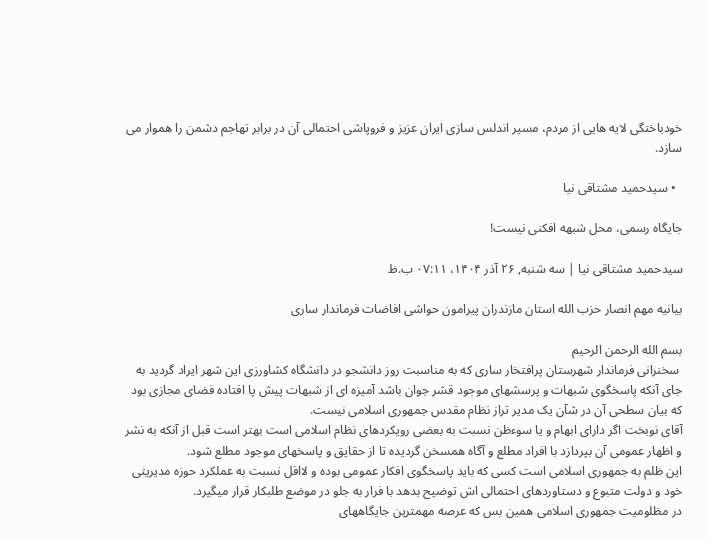خودباختگی لایه هایی از مردم، مسیر اندلس سازی ایران عزیز و فروپاشی احتمالی آن در برابر تهاجم دشمن را هموار می سازد.

  • سیدحمید مشتاقی نیا

جایگاه رسمی، محل شبهه افکنی نیست!

سیدحمید مشتاقی نیا | سه شنبه, ۲۶ آذر ۱۴۰۴، ۰۷:۱۱ ب.ظ

بیانیه مهم انصار حزب الله استان مازندران پیرامون حواشی افاضات فرماندار ساری

بسم الله الرحمن الرحیم
 سخنرانی فرماندار شهرستان پرافتخار ساری که به مناسبت روز دانشجو در دانشگاه کشاورزی این شهر ایراد گردید به جای آنکه پاسخگوی شبهات و پرسشهای موجود قشر جوان باشد آمیزه ای از شبهات پیش پا افتاده فضای مجازی بود که بیان سطحی آن در شآن یک مدیر تراز نظام مقدس جمهوری اسلامی نیست.
آقای نوبخت اگر دارای ابهام و یا سوءظن نسبت به بعضی رویکردهای نظام اسلامی است بهتر است قبل از آنکه به نشر و اظهار عمومی آن بپردازد با افراد مطلع و آگاه همسخن گردیده تا از حقایق و پاسخهای موجود مطلع شود.
این ظلم به جمهوری اسلامی است کسی که باید پاسخگوی افکار عمومی بوده و لااقل نسبت به عملکرد حوزه مدیریتی خود و دولت متبوع و دستاوردهای احتمالی اش توضیح بدهد با فرار به جلو در موضع طلبکار قرار میگیرد.
در مظلومیت جمهوری اسلامی همین بس که عرصه مهمترین جایگاههای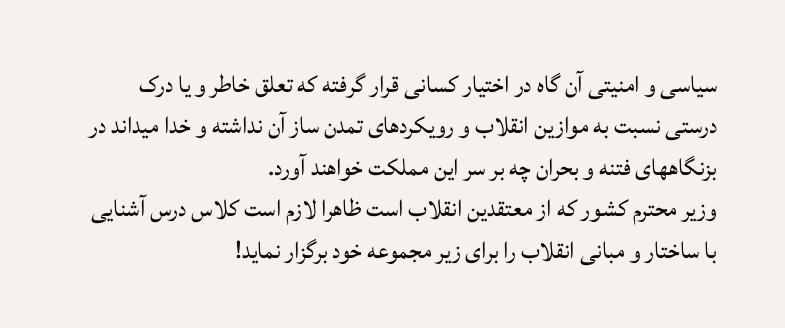سیاسی و امنیتی آن گاه در اختیار کسانی قرار گرفته که تعلق خاطر و یا درک درستی نسبت به موازین انقلاب و رویکردهای تمدن ساز آن نداشته و خدا میداند در بزنگاههای فتنه و بحران چه بر سر این مملکت خواهند آورد.
وزیر محترم کشور که از معتقدین انقلاب است ظاهرا لازم است کلاس درس آشنایی با ساختار و مبانی انقلاب را برای زیر مجموعه خود برگزار نماید!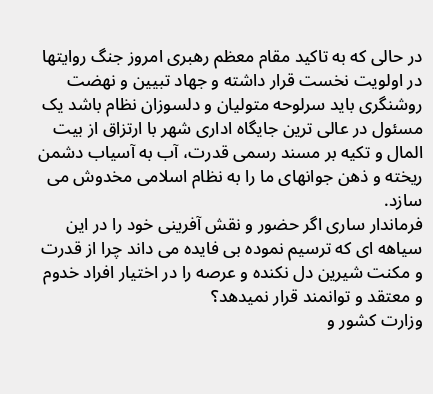در حالی که به تاکید مقام معظم رهبری امروز جنگ روایتها در اولویت نخست قرار داشته و جهاد تبیین و نهضت روشنگری باید سرلوحه متولیان و دلسوزان نظام باشد یک مسئول در عالی ترین جایگاه اداری شهر با ارتزاق از بیت المال و تکیه بر مسند رسمی قدرت، آب به آسیاب دشمن ریخته و ذهن جوانهای ما را به نظام اسلامی مخدوش می سازد.
فرماندار ساری اگر حضور و نقش آفرینی خود را در این سیاهه ای که ترسیم نموده بی فایده می داند چرا از قدرت و مکنت شیرین دل نکنده و عرصه را در اختیار افراد خدوم و معتقد و توانمند قرار نمیدهد؟
وزارت کشور و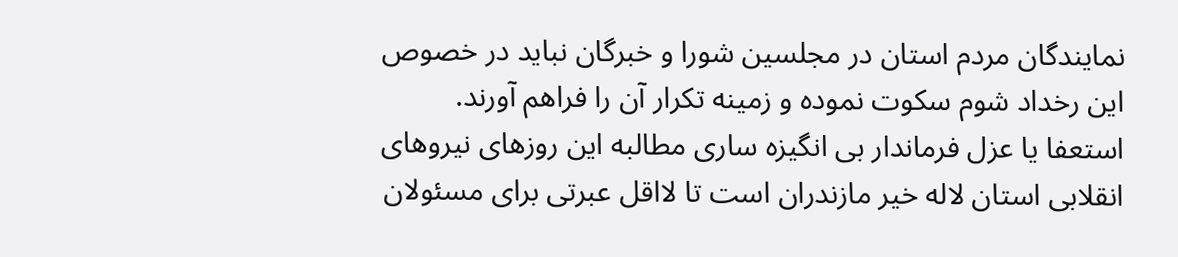نمایندگان مردم استان در مجلسین شورا و خبرگان نباید در خصوص این رخداد شوم سکوت نموده و زمینه تکرار آن را فراهم آورند.
استعفا یا عزل فرماندار بی انگیزه ساری مطالبه این روزهای نیروهای انقلابی استان لاله خیر مازندران است تا لااقل عبرتی برای مسئولان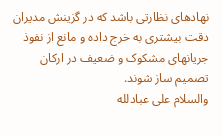نهادهای نظارتی باشد که در گزینش مدیران دقت بیشتری به خرج داده و مانع از نفوذ جریانهای مشکوک و ضعیف در ارکان تصمیم ساز شوند.
والسلام علی عبادلله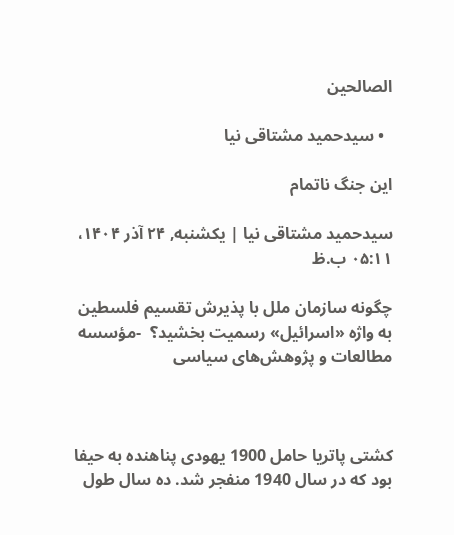الصالحین

  • سیدحمید مشتاقی نیا

این جنگ ناتمام

سیدحمید مشتاقی نیا | يكشنبه, ۲۴ آذر ۱۴۰۴، ۰۵:۱۱ ب.ظ

چگونه سازمان ملل با پذیرش تقسیم فلسطین به واژه «اسرائیل» رسمیت بخشید؟  -مؤسسه مطالعات و پژوهش‌های سیاسی



کشتی پاتریا حامل 1900 یهودی پناهنده به حیفا بود که در سال 1940 منفجر شد. ده سال طول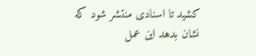کشید تا اسنادی منتشر شود که نشان بدهد این عمل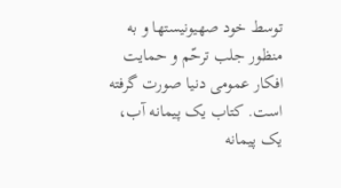توسط خود صهیونیستها و به منظور جلب ترحّم و حمایت افکار عمومی دنیا صورت گرفته است. کتاب یک پیمانه آب، یک پیمانه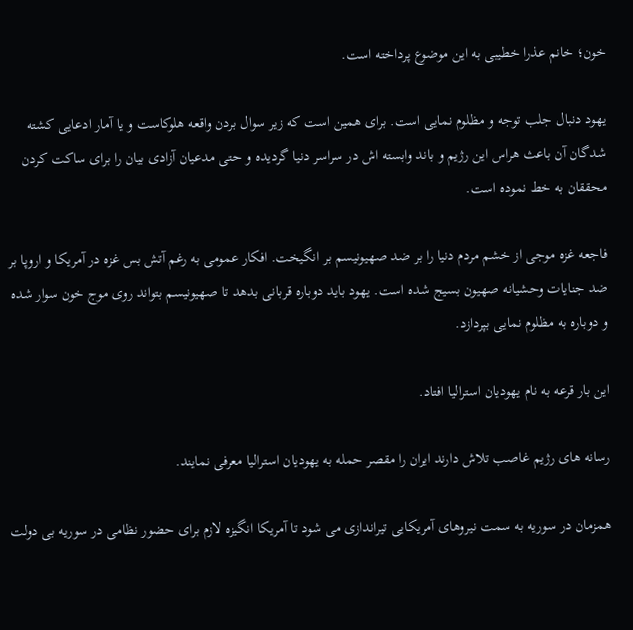خون؛ خانم عذرا خطیبی به این موضوع پرداخته است.

یهود دنبال جلب توجه و مظلوم نمایی است. برای همین است که زیر سوال بردن واقعه هلوکاست و یا آمار ادعایی کشته شدگان آن باعث هراس این رژیم و باند وابسته اش در سراسر دنیا گردیده و حتی مدعیان آزادی بیان را برای ساکت کردن محققان به خط نموده است.

فاجعه غزه موجی از خشم مردم دنیا را بر ضد صهیونیسم بر انگیخت. افکار عمومی به رغم آتش بس غزه در آمریکا و اروپا بر ضد جنایات وحشیانه صهیون بسیج شده است. یهود باید دوباره قربانی بدهد تا صهیونیسم بتواند روی موج خون سوار شده و دوباره به مظلوم نمایی بپردازد.

این بار قرعه به نام یهودیان استرالیا افتاد.

رسانه های رژیم غاصب تلاش دارند ایران را مقصر حمله به یهودیان استرالیا معرفی نمایند.

همزمان در سوریه به سمت نیروهای آمریکایی تیراندازی می شود تا آمریکا انگیزه لازم برای حضور نظامی در سوریه بی دولت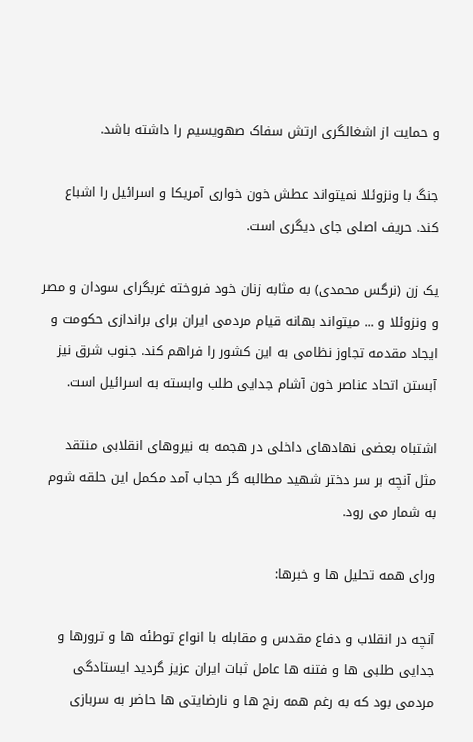و حمایت از اشغالگری ارتش سفاک صهویسیم را داشته باشد.

جنگ با ونزوئلا نمیتواند عطش خون خواری آمریکا و اسرائیل را اشباع کند. حریف اصلی جای دیگری است.

یک زن (نرگس محمدی) به مثابه زنان خود فروخته غربگرای سودان و مصر و ونزوئلا و ... میتواند بهانه قیام مردمی ایران برای براندازی حکومت و ایجاد مقدمه تجاوز نظامی به این کشور را فراهم کند. جنوب شرق نیز آبستن اتحاد عناصر خون آشام جدایی طلب وابسته به اسرائیل است.

اشتباه بعضی نهادهای داخلی در هجمه به نیروهای انقلابی منتقد مثل آنچه بر سر دختر شهید مطالبه گر حجاب آمد مکمل این حلقه شوم به شمار می رود.

ورای همه تحلیل ها و خبرها:

آنچه در انقلاب و دفاع مقدس و مقابله با انواع توطئه ها و ترورها و جدایی طلبی ها و فتنه ها عامل ثبات ایران عزیز گردید ایستادگی مردمی بود که به رغم همه رنج ها و نارضایتی ها حاضر به سربازی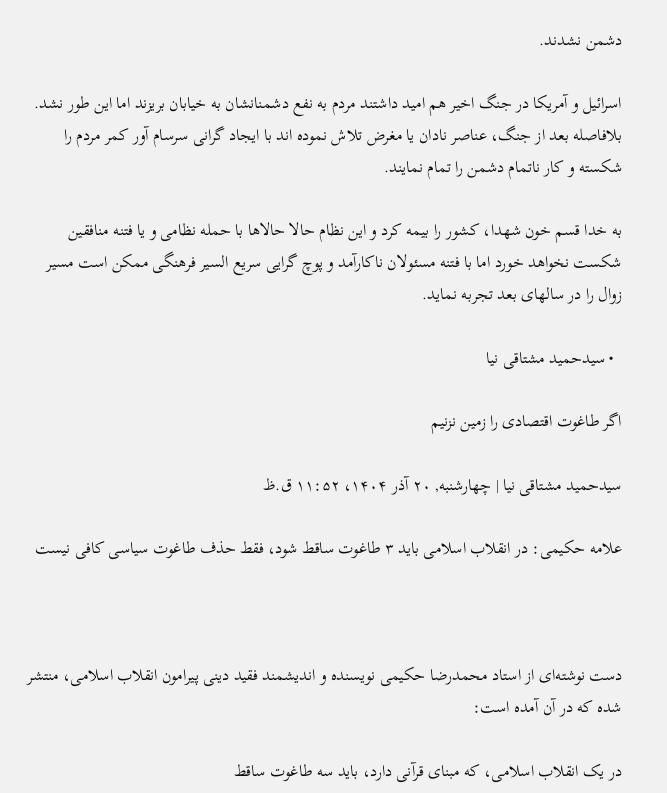دشمن نشدند.

اسرائیل و آمریکا در جنگ اخیر هم امید داشتند مردم به نفع دشمنانشان به خیابان بریزند اما این طور نشد. بلافاصله بعد از جنگ، عناصر نادان یا مغرض تلاش نموده اند با ایجاد گرانی سرسام آور کمر مردم را شکسته و کار ناتمام دشمن را تمام نمایند.

به خدا قسم خون شهدا، کشور را بیمه کرد و این نظام حالا حالاها با حمله نظامی و یا فتنه منافقین شکست نخواهد خورد اما با فتنه مسئولان ناکارآمد و پوچ گرایی سریع السیر فرهنگی ممکن است مسیر زوال را در سالهای بعد تجربه نماید.

  • سیدحمید مشتاقی نیا

اگر طاغوت اقتصادی را زمین نزنیم

سیدحمید مشتاقی نیا | چهارشنبه, ۲۰ آذر ۱۴۰۴، ۱۱:۵۲ ق.ظ

علامه حکیمی: در انقلاب اسلامی باید ۳ طاغوت ساقط شود، فقط حذف طاغوت سیاسی کافی نیست



دست نوشته‌ای از استاد محمدرضا حکیمی نویسنده و اندیشمند فقید دینی پیرامون انقلاب اسلامی، منتشر شده که در آن آمده است:

در یک انقلاب اسلامی، که مبنای قرآنی دارد، باید سه طاغوت ساقط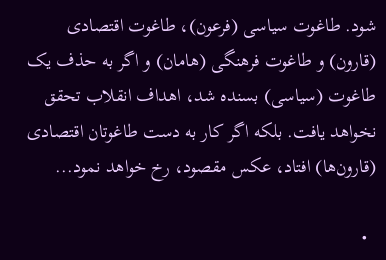شود. طاغوت سیاسی (فرعون)، طاغوت اقتصادی (قارون) و طاغوت فرهنگی (هامان) و اگر به حذف یک طاغوت (سیاسی) بسنده شد، اهداف انقلاب تحقق نخواهد یافت. بلکه اگر کار به دست طاغوتان اقتصادی (قارون‌ها) افتاد، عکس مقصود، رخ خواهد نمود...

  •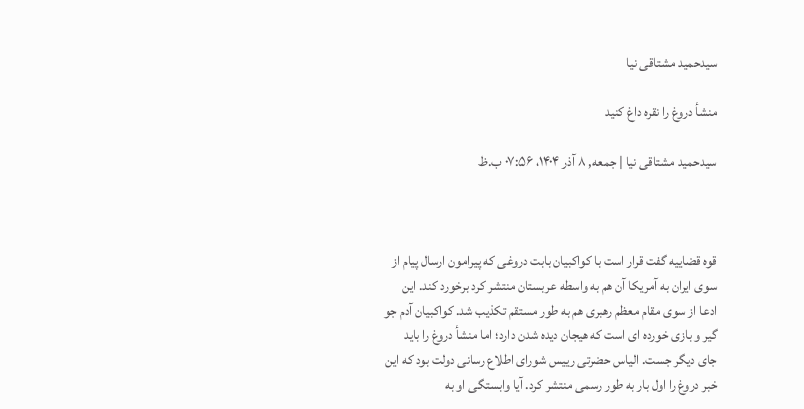سیدحمید مشتاقی نیا

منشأ دروغ را نقره داغ کنید

سیدحمید مشتاقی نیا | جمعه, ۸ آذر ۱۴۰۴، ۰۷:۵۶ ب.ظ



قوه قضاییه گفت قرار است با کواکبیان بابت دروغی که پیرامون ارسال پیام از سوی ایران به آمریکا آن هم به واسطه عربستان منتشر کرد برخورد کند. این ادعا از سوی مقام معظم رهبری هم به طور مستقم تکذیب شد. کواکبیان آدم جو گیر و بازی خورده ای است که هیجان دیده شدن دارد؛ اما منشأ دروغ را باید جای دیگر جست. الیاس حضرتی رییس شورای اطلاع رسانی دولت بود که این خبر دروغ را اول بار به طور رسمی منتشر کرد. آیا وابستگی او به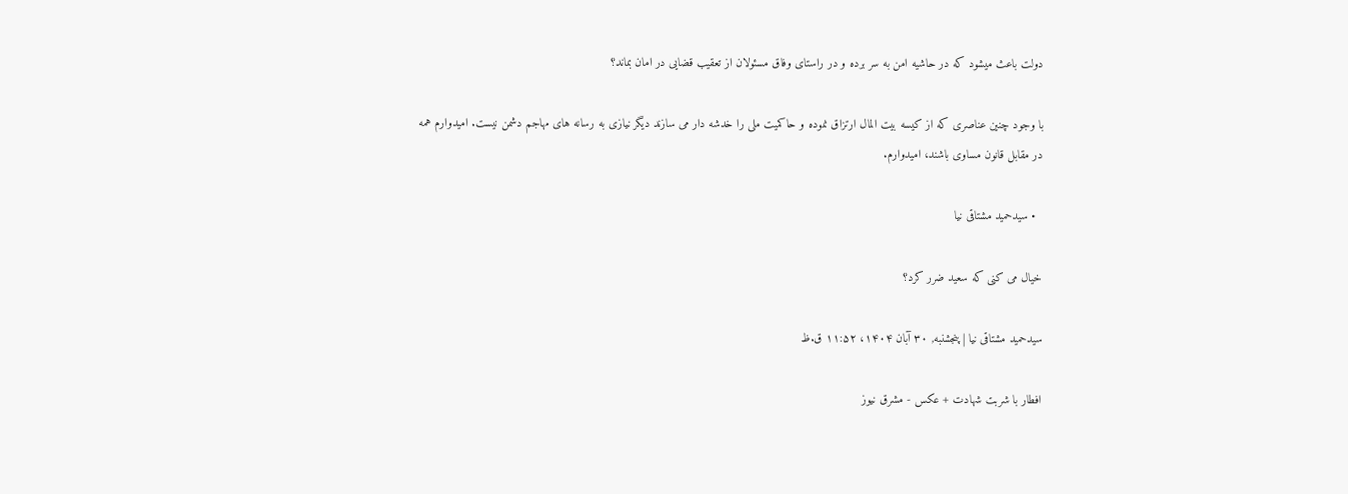دولت باعث میشود که در حاشیه امن به سر برده و در راستای وفاق مسئولان از تعقیب قضایی در امان بماند؟

با وجود چنین عناصری که از کیسه بیت المال ارتزاق نموده و حاکمیت ملی را خدشه دار می سازند دیگر نیازی به رسانه های مهاجم دشمن نیست. امیدوارم همه در مقابل قانون مساوی باشند، امیدوارم.

  • سیدحمید مشتاقی نیا

خیال می کنی که سعید ضرر کرد؟

سیدحمید مشتاقی نیا | پنجشنبه, ۳۰ آبان ۱۴۰۴، ۱۱:۵۲ ق.ظ

افطار با شربت شهادت + عکس - مشرق نیوز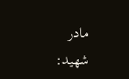مادر شهید: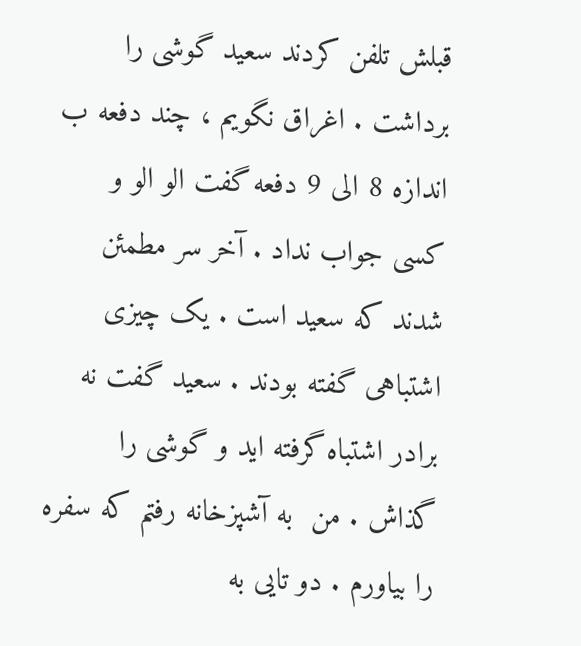قبلش تلفن کردند سعید گوشی را برداشت . اغراق نگویم ، چند دفعه ب اندازه 8 الی 9 دفعه گفت الو الو و کسی جواب نداد . آخر سر مطمئن شدند که سعید است . یک چیزی اشتباهی گفته بودند . سعید گفت نه برادر اشتباه گرفته اید و گوشی را گذاش . من  به آشپزخانه رفتم که سفره را بیاورم . دو تایی به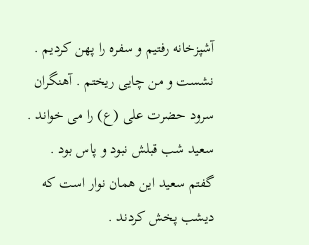آشپزخانه رفتیم و سفره را پهن کردیم . نشست و من چایی ریختم . آهنگران سرود حضرت علی (ع) را می خواند . سعید شب قبلش نبود و پاس بود . گفتم سعید این همان نوار است که دیشب پخش کردند .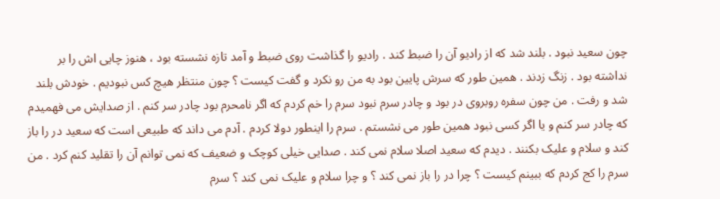چون سعید نبود . بلند شد که از رادیو آن را ضبط کند . رادیو را گذاشت روی ضبط و آمد تازه نشسته بود ، هنوز چایی اش را بر نداشته بود . زنگ زدند . همین طور که سرش پایین بود به من رو نکرد و گفت کیست ؟ چون منتظر هیچ کس نبودیم . خودش بلند شد و رفت . من چون سفره روبروی در بود و چادر سرم نبود سرم را خم کردم که اگر نامحرم بود چادر سر کنم . از صدایش می فهمیدم که چادر سر کنم و یا اگر کسی نبود همین طور می نشستم . سرم را اینطور دولا کردم . آدم می داند که طبیعی است که سعید در را باز کند و سلام و علیک بکنند . دیدم که سعید اصلا سلام نمی کند . صدایی خیلی کوچک و ضعیف که نمی توانم آن را تقلید کنم کرد . من سرم را کج کردم که ببینم کیست ؟ چرا در را باز نمی کند ؟ و چرا سلام و علیک نمی کند ؟ سرم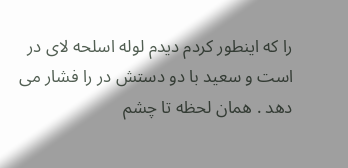را که اینطور کردم دیدم لوله اسلحه لای در است و سعید با دو دستش در را فشار می دهد . همان لحظه تا چشم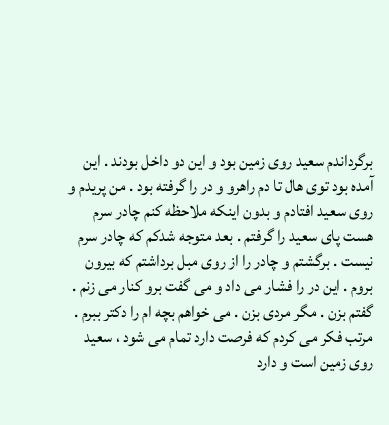برگرداندم سعید روی زمین بود و این دو داخل بودند . این آمده بود توی هال تا دم راهرو و در را گرفته بود . من پریدم و روی سعید افتادم و بدون اینکه ملاحظه کنم چادر سرم هست پای سعید را گرفتم . بعد متوجه شدکم که چادر سرم نیست . برگشتم و چادر را از روی مبل برداشتم که بیرون بروم . این در را فشار می داد و می گفت برو کنار می زنم . گفتم بزن . مگر مردی بزن . می خواهم بچه ام را دکتر ببرم . مرتب فکر می کردم که فرصت دارد تمام می شود ، سعید روی زمین است و دارد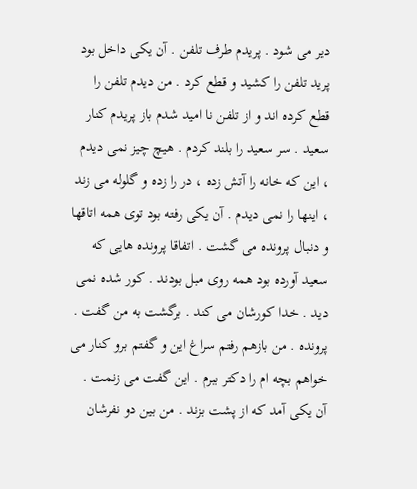دیر می شود . پریدم طرف تلفن . آن یکی داخل بود پرید تلفن را کشید و قطع کرد . من دیدم تلفن را قطع کرده اند و از تلفن نا امید شدم باز پریدم کنار سعید . سر سعید را بلند کردم . هیچ چیز نمی دیدم ، این که خانه را آتش زده ، در را زده و گلوله می زند ، اینها را نمی دیدم . آن یکی رفته بود توی همه اتاقها و دنبال پرونده می گشت . اتفاقا پرونده هایی که سعید آورده بود همه روی مبل بودند . کور شده نمی دید . خدا کورشان می کند . برگشت به من گفت . پرونده . من بازهم رفتم سراغ این و گفتم برو کنار می خواهم بچه ام را دکتر ببرم . این گفت می زنمت . آن یکی آمد که از پشت بزند . من بین دو نفرشان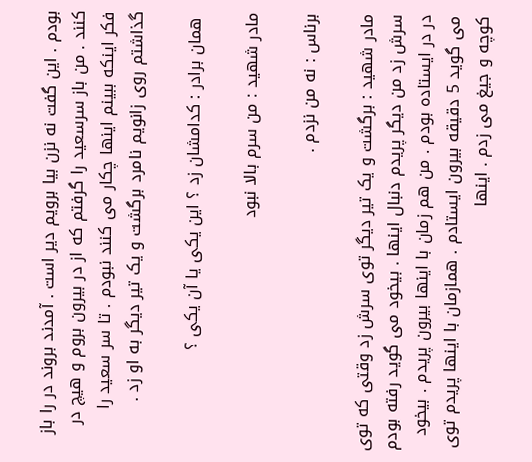بودم . این گفت نه نزن بیا برویم دیر است . آمدند بروند در را باز کنند . من باز سرسعید را گرفتم که از در بیرون بروم و هیچ در فکر اینکه ببینم اینها چکار می کنند نبودم . تا سر سعید را گذاشتم روی زانویم نامرد برگشت و یک تیر دیگر به او زد .

 همان برادر : کدامشان زد ؟ این یکی یا آن یکی ؟

مادر شهید : من سرم بالا نبود

برناس : نه من نزدم .

مادر شهید : برگشت و یک تیر دیگر توی سرش زد وقتی که توی سرش زد من دیگر پریدم دنبال اینها . بیخود می گوید رفته بودم در در ایستاده بودم . من هم زمان با اینها بیرون پریدم . بیخود می گوید 5 دقیقه بیرون ایستادم . همازمان با اینها پریدم توی کوچه و جیغ می زدم . اینها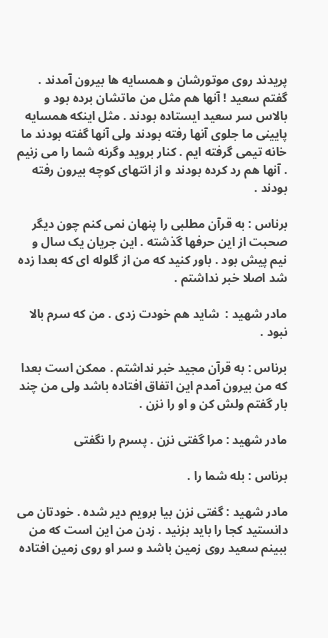پریدند روی موتورشان و همسایه ها بیرون آمدند . گفتم سعید ! آنها هم مثل من ماتشان برده بود و بالاس سر سعید ایستاده بودند . مثل اینکه همسایه پایینی ما جلوی آنها رفته بودند ولی آنها گفته بودند ما خانه تیمی گرفته ایم . کنار بروید وگرنه شما را می زنیم . آنها هم رد کرده بودند و از انتهای کوچه بیرون رفته بودند .

برناس : به قرآن مطلبی را پنهان نمی کنم چون دیگر صحبت از این حرفها گذشته . این جریان یک سال و نیم پیش بود . باور کنید که من از گلوله ای که بعدا زده شد اصلا خبر نداشتم .

مادر شهید :  شاید هم خودت زدی . من که سرم بالا نبود .

برناس : به قرآن مجید خبر نداشتم . ممکن است بعدا که من بیرون آمدم این اتفاق افتاده باشد ولی من چند بار گفتم ولش کن و او را نزن .

مادر شهید : مرا گفتی نزن . پسرم را نگفتی

برناس : بله شما را .

مادر شهید : گفتی نزن بیا برویم دیر شده . خودتان می دانستید کجا را باید بزنید . زدن من این است که من ببینم سعید روی زمین باشد و سر او روی زمین افتاده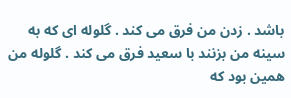باشد . زدن من فرق می کند . گلوله ای که به سینه من بزنند با سعید فرق می کند . گلوله من همین بود که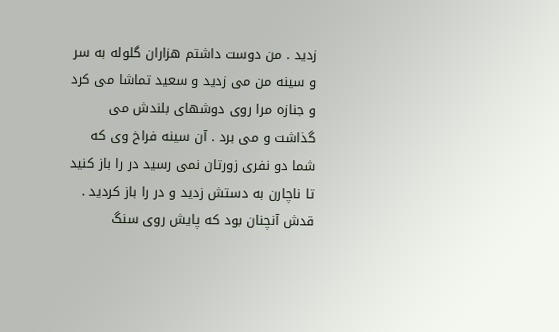زدید . من دوست داشتم هزاران گلوله به سر و سینه من می زدید و سعید تماشا می کرد و جنازه مرا روی دوشهای بلندش می گذاشت و می برد . آن سینه فراخ وی که شما دو نفری زورتان نمی رسید در را باز کنید تا ناچارن به دستش زدید و در را باز کردید . قدش آنچنان بود که پایش روی سنگ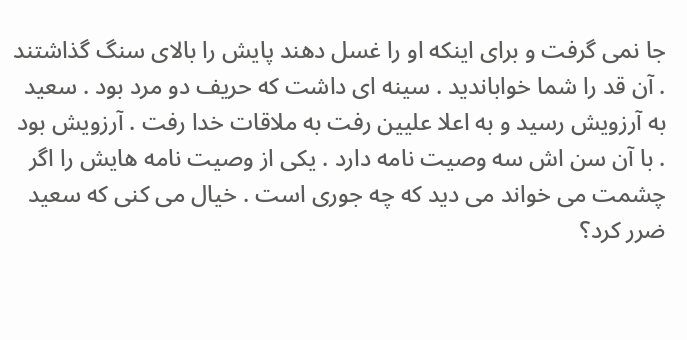جا نمی گرفت و برای اینکه او را غسل دهند پایش را بالای سنگ گذاشتند . آن قد را شما خواباندید . سینه ای داشت که حریف دو مرد بود . سعید به آرزویش رسید و به اعلا علیین رفت به ملاقات خدا رفت . آرزویش بود . با آن سن اش سه وصیت نامه دارد . یکی از وصیت نامه هایش را اگر چشمت می خواند می دید که چه جوری است . خیال می کنی که سعید ضرر کرد؟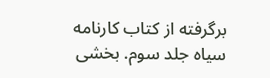برگرفته از کتاب کارنامه سیاه جلد سوم. بخشی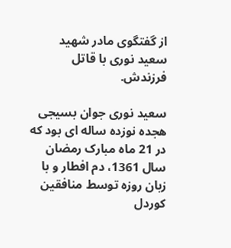از گفتگوی مادر شهید سعید نوری با قاتل فرزندش.

سعید نوری جوان بسیجی هجده نوزده ساله ای بود که در 21 ماه مبارک رمضان سال 1361، دم افطار و با زبان روزه توسط منافقین کوردل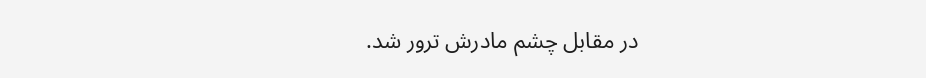در مقابل چشم مادرش ترور شد.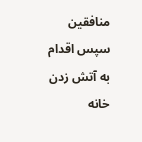منافقین سپس اقدام به آتش زدن خانه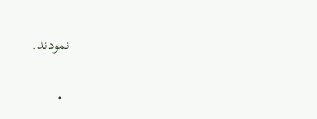نمودند.

  •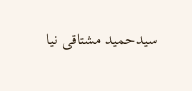سیدحمید مشتاقی نیا